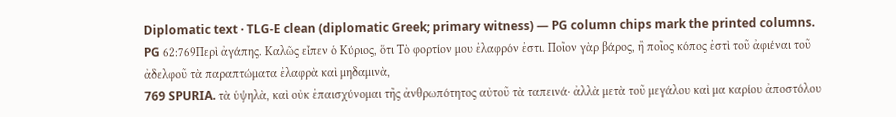Diplomatic text · TLG-E clean (diplomatic Greek; primary witness) — PG column chips mark the printed columns.
PG 62:769Περὶ ἀγάπης. Καλῶς εἶπεν ὁ Κύριος, ὅτι Τὸ φορτίον μου ἐλαφρόν ἐστι. Ποῖον γὰρ βάρος, ἢ ποῖος κόπος ἐστὶ τοῦ ἀφιέναι τοῦ ἀδελφοῦ τὰ παραπτώματα ἐλαφρὰ καὶ μηδαμινὰ,
769 SPURIA. τὰ ὑψηλὰ, καὶ οὐκ ἐπαισχύνομαι τῆς ἀνθρωπότητος αὐτοῦ τὰ ταπεινά· ἀλλὰ μετὰ τοῦ μεγάλου καὶ μα καρίου ἀποστόλου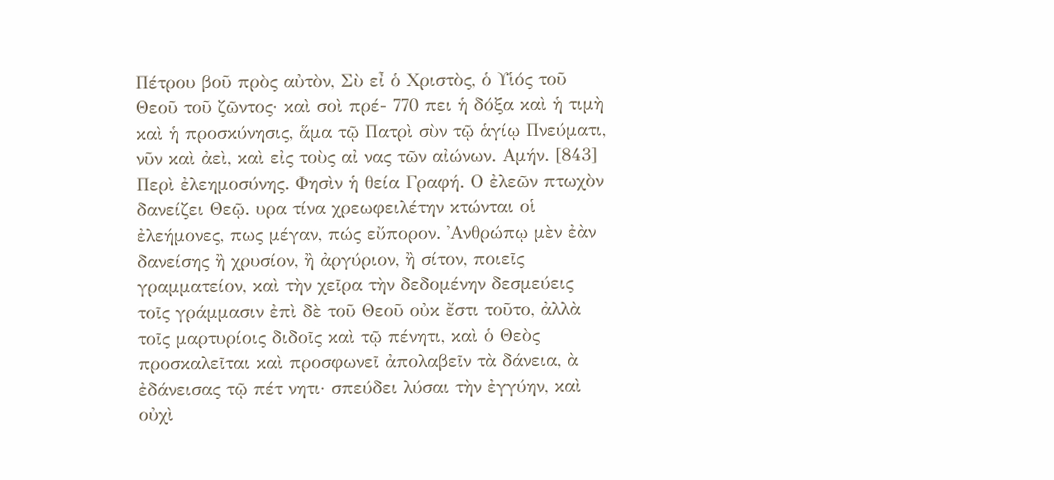Πέτρου βοῦ πρὸς αὐτὸν, Σὺ εἶ ὁ Χριστὸς, ὁ Υἱός τοῦ Θεοῦ τοῦ ζῶντος· καὶ σοὶ πρέ- 770 πει ἡ δόξα καὶ ἡ τιμὴ καὶ ἡ προσκύνησις, ἅμα τῷ Πατρὶ σὺν τῷ ἁγίῳ Πνεύματι, νῦν καὶ ἀεὶ, καὶ εἰς τοὺς αἰ νας τῶν αἰώνων. Αμήν. [843] Περὶ ἐλεημοσύνης. Φησὶν ἡ θεία Γραφή. Ο ἐλεῶν πτωχὸν δανείζει Θεῷ. υρα τίνα χρεωφειλέτην κτώνται οἱ ἐλεήμονες, πως μέγαν, πώς εὔπορον. ᾿Ανθρώπῳ μὲν ἐὰν δανείσης ἢ χρυσίον, ἢ ἀργύριον, ἢ σίτον, ποιεῖς γραμματείον, καὶ τὴν χεῖρα τὴν δεδομένην δεσμεύεις τοῖς γράμμασιν ἐπὶ δὲ τοῦ Θεοῦ οὐκ ἔστι τοῦτο, ἀλλὰ τοῖς μαρτυρίοις διδοῖς καὶ τῷ πένητι, καὶ ὁ Θεὸς προσκαλεῖται καὶ προσφωνεῖ ἀπολαβεῖν τὰ δάνεια, ὰ ἐδάνεισας τῷ πέτ νητι· σπεύδει λύσαι τὴν ἐγγύην, καὶ οὐχὶ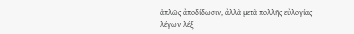ἁπλῶς ἀποδίδωσιν, ἀλλὰ μετὰ πολλῆς εὐλογίας λέγων λέξ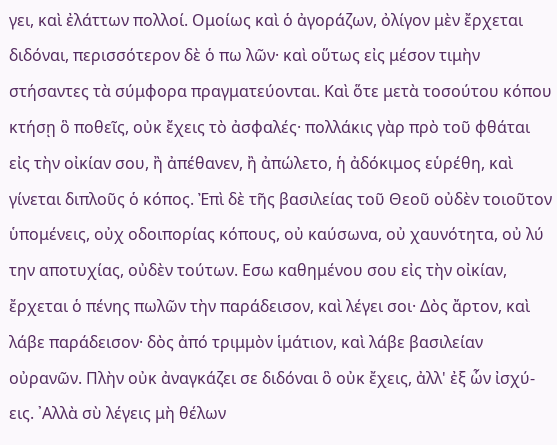γει, καὶ ἐλάττων πολλοί. Ομοίως καὶ ὁ ἀγοράζων, ὀλίγον μὲν ἔρχεται διδόναι, περισσότερον δὲ ὁ πω λῶν· καὶ οὕτως εἰς μέσον τιμὴν στήσαντες τὰ σύμφορα πραγματεύονται. Καὶ ὅτε μετὰ τοσούτου κόπου κτήσῃ ὃ ποθεῖς, οὐκ ἔχεις τὸ ἀσφαλές· πολλάκις γὰρ πρὸ τοῦ φθάται εἰς τὴν οἰκίαν σου, ἢ ἀπέθανεν, ἢ ἀπώλετο, ἡ ἀδόκιμος εὑρέθη, καὶ γίνεται διπλοῦς ὁ κόπος. Ἐπὶ δὲ τῆς βασιλείας τοῦ Θεοῦ οὐδὲν τοιοῦτον ὑπομένεις, οὐχ οδοιπορίας κόπους, οὐ καύσωνα, οὐ χαυνότητα, οὐ λύ την αποτυχίας, οὐδὲν τούτων. Εσω καθημένου σου εἰς τὴν οἰκίαν, ἔρχεται ὁ πένης πωλῶν τὴν παράδεισον, καὶ λέγει σοι· Δὸς ἄρτον, καὶ λάβε παράδεισον· δὸς ἀπό τριμμὸν ἱμάτιον, καὶ λάβε βασιλείαν οὐρανῶν. Πλὴν οὐκ ἀναγκάζει σε διδόναι ὃ οὐκ ἔχεις, ἀλλ' ἐξ ὧν ἰσχύ- εις. ᾿Αλλὰ σὺ λέγεις μὴ θέλων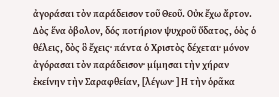ἀγοράσαι τὸν παράδεισον τοῦ Θεοῦ. Οὐκ ἔχω ἄρτον. Δὸς ἕνα ὀβολον, δός ποτήριον ψυχροῦ ὕδατος, ὁὸς ὁ θέλεις, δὸς ὃ ἔχεις· πάντα ὁ Χριστὸς δέχεται· μόνον ἀγόρασαι τὸν παράδεισον· μίμησαι τὴν χήραν ἐκείνην τὴν Σαραφθείαν, [λέγων· ] Η τὴν ὁρᾶκα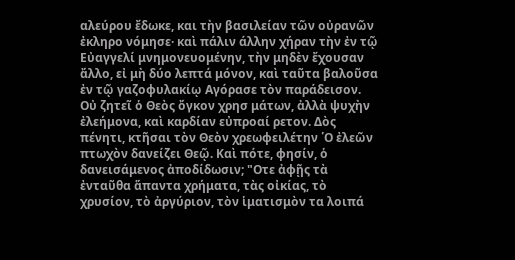αλεύρου ἔδωκε, και τὴν βασιλείαν τῶν οὐρανῶν ἐκληρο νόμησε· καὶ πάλιν άλλην χήραν τὴν ἐν τῷ Εὐαγγελί μνημονευομένην, τὴν μηδὲν ἔχουσαν ἄλλο, εἰ μὴ δύο λεπτά μόνον, καὶ ταῦτα βαλοῦσα ἐν τῷ γαζοφυλακίῳ Αγόρασε τὸν παράδεισον. Οὐ ζητεῖ ὁ Θεὸς ὄγκον χρησ μάτων, ἀλλὰ ψυχὴν ἐλεήμονα, καὶ καρδίαν εὐπροαί ρετον. Δὸς πένητι, κτῆσαι τὸν Θεὸν χρεωφειλέτην ῾Ο ἐλεῶν πτωχὸν δανείζει Θεῷ. Καὶ πότε, φησίν, ὁ δανεισάμενος ἀποδίδωσιν; "Οτε ἀφῇς τὰ ἐνταῦθα ἅπαντα χρήματα, τὰς οἰκίας, τὸ χρυσίον, τὸ ἀργύριον, τὸν ἱματισμὸν τα λοιπά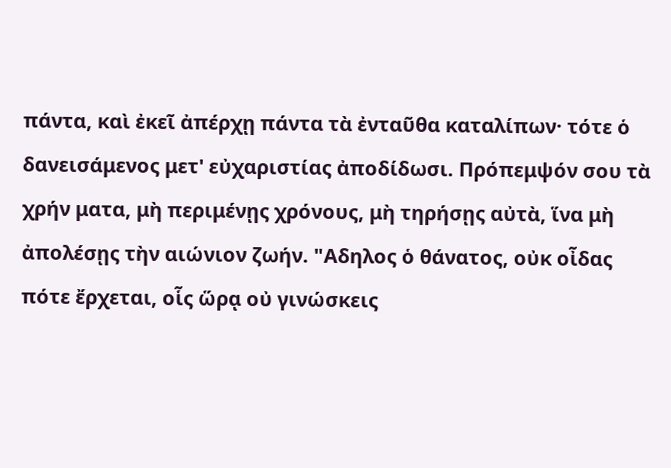πάντα, καὶ ἐκεῖ ἀπέρχῃ πάντα τὰ ἐνταῦθα καταλίπων· τότε ὁ δανεισάμενος μετ' εὐχαριστίας ἀποδίδωσι. Πρόπεμψόν σου τὰ χρήν ματα, μὴ περιμένῃς χρόνους, μὴ τηρήσῃς αὐτὰ, ἵνα μὴ ἀπολέσῃς τὴν αιώνιον ζωήν. "Αδηλος ὁ θάνατος, οὐκ οἶδας πότε ἔρχεται, οἷς ὥρᾳ οὐ γινώσκεις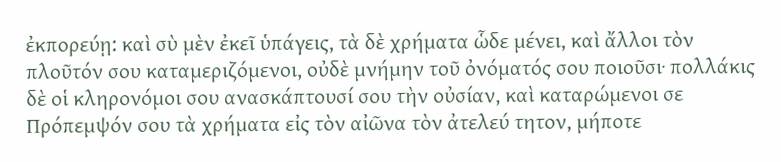ἐκπορεύῃ: καὶ σὺ μὲν ἐκεῖ ὑπάγεις, τὰ δὲ χρήματα ὧδε μένει, καὶ ἄλλοι τὸν πλοῦτόν σου καταμεριζόμενοι, οὐδὲ μνήμην τοῦ ὀνόματός σου ποιοῦσι· πολλάκις δὲ οἱ κληρονόμοι σου ανασκάπτουσί σου τὴν οὐσίαν, καὶ καταρώμενοι σε Πρόπεμψόν σου τὰ χρήματα εἰς τὸν αἰῶνα τὸν ἀτελεύ τητον, μήποτε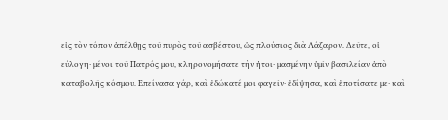εἰς τὸν τόπον ἀπέλθῃς τοῦ πυρὸς τοῦ ασβέστου, ὡς πλούσιος διὰ Λάζαρον. Δεῦτε, οἱ εύλογη· μένοι τοῦ Πατρός μου, κληρονομήσατε τὴν ἡτοι· μασμένην ὑμῖν βασιλείαν ἀπὸ καταβολῆς κόσμου. Επείνασα γάρ, καὶ ἐδώκατέ μοι φαγεῖν· ἐδίψησα, καὶ ἐποτίσατε με· καὶ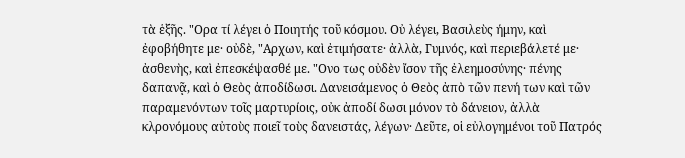τὰ ἑξῆς. "Ορα τί λέγει ὁ Ποιητής τοῦ κόσμου. Οὐ λέγει, Βασιλεὺς ήμην, καὶ ἐφοβήθητε με· οὐδὲ, "Αρχων, καὶ ἐτιμήσατε· ἀλλὰ, Γυμνός, καὶ περιεβάλετέ με· ἀσθενὴς, καὶ ἐπεσκέψασθέ με. "Ονο τως οὐδὲν ἴσον τῆς ἐλεημοσύνης· πένης δαπανᾷ, καὶ ὁ Θεὸς ἀποδίδωσι. Δανεισάμενος ὁ Θεὸς ἀπὸ τῶν πενή των καὶ τῶν παραμενόντων τοῖς μαρτυρίοις, οὐκ ἀποδί δωσι μόνον τὸ δάνειον, ἀλλὰ κλρονόμους αὐτοὺς ποιεῖ τοὺς δανειστάς, λέγων· Δεῦτε, οἱ εὐλογημένοι τοῦ Πατρός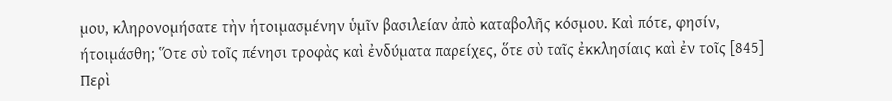μου, κληρονομήσατε τὴν ἡτοιμασμένην ὑμῖν βασιλείαν ἀπὸ καταβολῆς κόσμου. Καὶ πότε, φησίν, ήτοιμάσθη; Ὅτε σὺ τοῖς πένησι τροφὰς καὶ ἐνδύματα παρείχες, ὅτε σὺ ταῖς ἐκκλησίαις καὶ ἐν τοῖς [845] Περὶ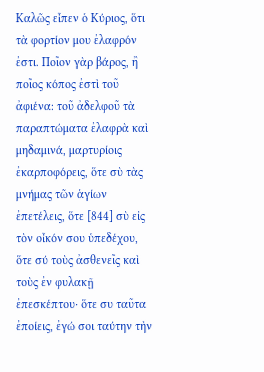Καλῶς εἶπεν ὁ Κύριος, ὅτι τὰ φορτίον μου ἐλαφρόν ἐστι. Ποῖον γὰρ βάρος, ἢ ποῖος κόπος ἐστὶ τοῦ ἀφιένα: τοῦ ἀδελφοῦ τὰ παραπτώματα ἐλαφρὰ καὶ μηδαμινά, μαρτυρίοις ἐκαρποφόρεις, ὅτε σὺ τὰς μνήμας τῶν ἁγίων ἐπετέλεις, ὅτε [844] σὺ εἰς τὸν οἶκόν σου ὑπεδέχου, ὅτε σύ τοὺς ἀσθενεῖς καὶ τοὺς ἐν φυλακῇ ἐπεσκέπτου· ὅτε συ ταῦτα ἐποίεις, ἐγώ σοι ταύτην τὴν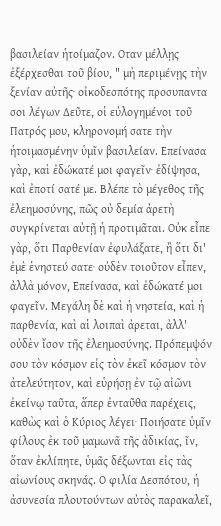βασιλείαν ἡτοίμαζον. Οταν μέλλῃς ἐξέρχεσθαι τοῦ βίου, " μὴ περιμένῃς τὴν ξενίαν αὐτῆς· οἰκοδεσπότης προσυπαντα σοι λέγων Δεῦτε, οἱ εὐλογημένοι τοῦ Πατρός μου, κληρονομή σατε τὴν ἡτοιμασμένην ὑμῖν βασιλείαν. Επείνασα γὰρ, καὶ ἐδώκατέ μοι φαγεῖν· ἐδίψησα, καὶ ἐποτί σατέ με. Βλέπε τὸ μέγεθος τῆς ἐλεημοσύνης, πῶς οὐ δεμία ἀρετὴ συγκρίνεται αὐτῇ ἡ προτιμᾶται. Οὐκ εἶπε γὰρ, ὅτι Παρθενίαν ἐφυλάξατε, ἢ ὅτι δι' ἐμὲ ἑνηστεύ σατε· οὐδὲν τοιοῦτον εἶπεν, ἀλλὰ μόνον, Επείνασα, καὶ ἐδώκατέ μοι φαγεῖν. Μεγάλη δὲ καὶ ἡ νηστεία, καὶ ἡ παρθενία, καὶ αἱ λοιπαὶ ἀρεται, ἀλλ' οὐδὲν ἴσον τῆς ἐλεημοσύνης. Πρόπεμψόν σου τὸν κόσμον εἰς τὸν ἐκεῖ κόσμον τὸν ἀτελεύτητον, καὶ εὑρήσῃ ἐν τῷ αἰῶνι ἐκείνῳ ταῦτα, ἅπερ ἐνταῦθα παρέχεις, καθὼς καὶ ὁ Κύριος λέγει· Ποιήσατε ὑμῖν φίλους ἐκ τοῦ μαμωνᾶ τῆς ἀδικίας, ῖν, ὅταν ἐκλίπητε, ὑμᾶς δέξωνται εἰς τὰς αἰωνίους σκηνάς. Ο φιλία Δεσπότου, ἡ ἀσυνεσία πλουτούντων αὐτὸς παρακαλεῖ,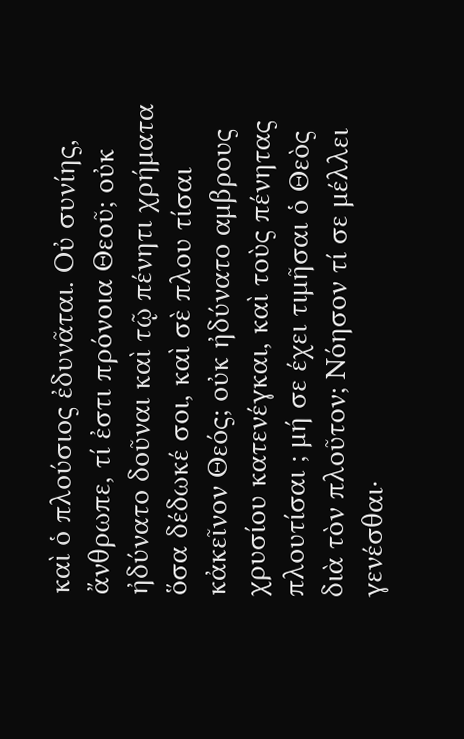καὶ ὁ πλούσιος ἐδυνᾶται. Οὐ συνίης, ἄνθρωπε, τί ἐστι πρόνοια Θεοῦ; οὐκ ἠδύνατο δοῦναι καὶ τῷ πένητι χρήματα ὅσα δέδωκέ σοι, καὶ σὲ πλου τίσαι κἀκεῖνον Θεός; οὐκ ἠδύνατο αμβρους χρυσίου κατενέγκαι, καὶ τοὺς πένητας πλουτίσαι ; μή σε έχει τιμῆσαι ὁ Θεὸς διὰ τὸν πλοῦτον; Νόησον τί σε μέλλει γενέσθαι·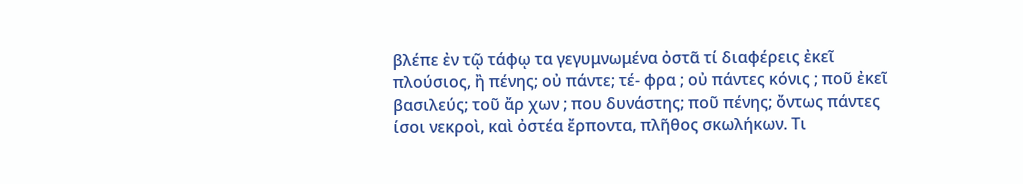βλέπε ἐν τῷ τάφῳ τα γεγυμνωμένα ὀστᾶ τί διαφέρεις ἐκεῖ πλούσιος, ἢ πένης; οὐ πάντε; τέ- φρα ; οὐ πάντες κόνις ; ποῦ ἐκεῖ βασιλεύς; τοῦ ἄρ χων ; που δυνάστης; ποῦ πένης; ὄντως πάντες ίσοι νεκροὶ, καὶ ὀστέα ἔρποντα, πλῆθος σκωλήκων. Τι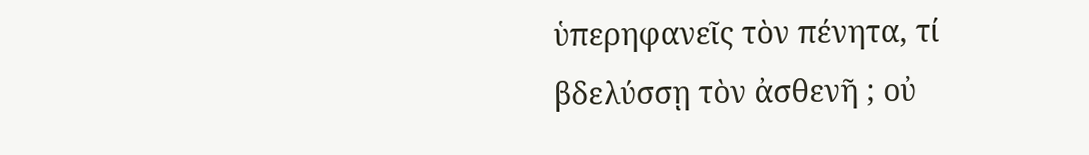ὑπερηφανεῖς τὸν πένητα, τί βδελύσσῃ τὸν ἀσθενῆ ; οὐ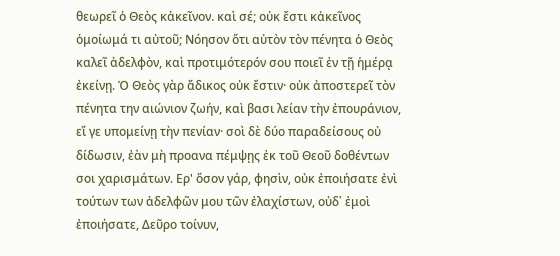θεωρεῖ ὁ Θεὸς κἀκεῖνον. καὶ σέ; οὐκ ἔστι κἀκεῖνος ὁμοίωμά τι αὐτοῦ; Νόησον ὅτι αὐτὸν τὸν πένητα ὁ Θεὸς καλεῖ ἀδελφὸν, καὶ προτιμότερόν σου ποιεῖ ἐν τῇ ἡμέρᾳ ἐκείνῃ. Ὁ Θεὸς γὰρ ἄδικος οὐκ ἔστιν· οὐκ ἀποστερεῖ τὸν πένητα την αιώνιον ζωήν, καὶ βασι λείαν τὴν ἐπουράνιον, εἴ γε υπομείνῃ τὴν πενίαν· σοὶ δὲ δύο παραδείσους οὐ δίδωσιν, ἐὰν μὴ προανα πέμψῃς ἐκ τοῦ Θεοῦ δοθέντων σοι χαρισμάτων. Ερ' ὅσον γάρ, φησὶν, οὐκ ἐποιήσατε ἐνὶ τούτων των ἀδελφῶν μου τῶν ἐλαχίστων, οὐδ᾽ ἐμοὶ ἐποιήσατε, Δεῦρο τοίνυν,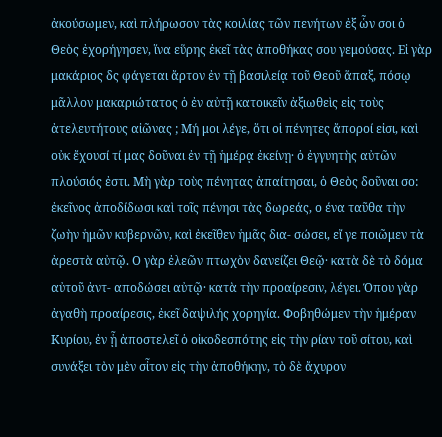ἀκούσωμεν, καὶ πλήρωσον τὰς κοιλίας τῶν πενήτων ἐξ ὧν σοι ὁ Θεὸς ἐχορήγησεν, ἵνα εὕρης ἐκεῖ τὰς ἀποθήκας σου γεμούσας. Εἰ γὰρ μακάριος δς φάγεται ἄρτον ἐν τῇ βασιλείᾳ τοῦ Θεοῦ ἅπαξ, πόσῳ μᾶλλον μακαριώτατος ὁ ἐν αὐτῇ κατοικεῖν ἀξιωθεὶς εἰς τοὺς ἀτελευτήτους αἰῶνας ; Μή μοι λέγε, ὅτι οἱ πένητες ἄποροί εἰσι, καὶ οὐκ ἔχουσί τί μας δοῦναι ἐν τῇ ἡμέρᾳ ἐκείνῃ· ὁ ἐγγυητὴς αὐτῶν πλούσιός ἐστι. Μὴ γὰρ τοὺς πένητας ἀπαίτησαι, ὁ Θεὸς δοῦναι σο: ἐκεῖνος ἀποδίδωσι καὶ τοῖς πένησι τὰς δωρεάς, ο ένα ταῦθα τὴν ζωὴν ἡμῶν κυβερνῶν, καὶ ἐκεῖθεν ἡμᾶς δια- σώσει, εἴ γε ποιῶμεν τὰ ἀρεστὰ αὐτῷ. Ο γὰρ ἐλεῶν πτωχὸν δανείζει Θεῷ· κατὰ δὲ τὸ δόμα αὐτοῦ ἀντ- αποδώσει αὐτῷ· κατὰ τὴν προαίρεσιν, λέγει. Όπου γὰρ ἀγαθὴ προαίρεσις, ἐκεῖ δαψιλής χορηγία. Φοβηθώμεν τὴν ἡμέραν Κυρίου, ἐν ᾗ ἀποστελεῖ ὁ οἰκοδεσπότης εἰς τὴν ρίαν τοῦ σίτου, καὶ συνάξει τὸν μὲν σἶτον εἰς τὴν ἀποθήκην, τὸ δὲ ἄχυρον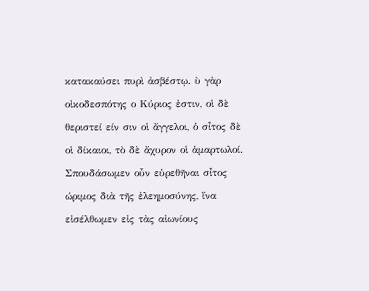κατακαύσει πυρὶ ἀσβέστῳ. ὺ γὰρ οἰκοδεσπότης ο Κύριος ἐστιν, οἱ δὲ θεριστεί είν σιν οἱ ἄγγελοι, ὁ σἶτος δὲ οἱ δίκαιοι, τὸ δὲ ἄχυρον οἱ ἁμαρτωλοί. Σπουδάσωμεν οὖν εὑρεθῆναι σἶτος ώριμος διὰ τῆς ἐλεημοσύνης, ἵνα εἰσέλθωμεν εἰς τὰς αἰωνίους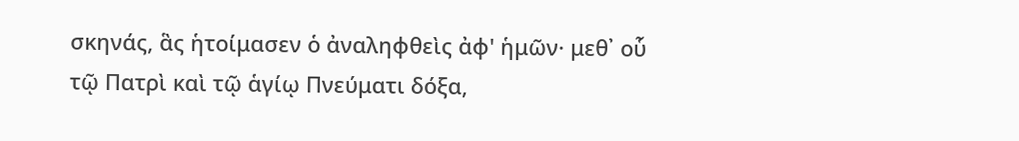σκηνάς, ἃς ἡτοίμασεν ὁ ἀναληφθεὶς ἀφ' ἡμῶν· μεθ᾿ οὗ τῷ Πατρὶ καὶ τῷ ἁγίῳ Πνεύματι δόξα,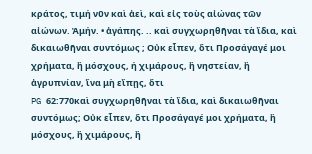κράτος, τιμή νῦν καὶ ἀεὶ, καὶ εἰς τοὺς αἰώνας τῶν αἰώνων. Ἀμήν. • ἀγάπης. .. καὶ συγχωρηθῆναι τὰ ἴδια, καὶ δικαιωθῆναι συντόμως ; Οὐκ εἶπεν, ὅτι Προσάγαγέ μοι χρήματα, ἢ μόσχους, ή χιμάρους, ἢ νηστείαν, ἢ ἀγρυπνίαν, ἵνα μὴ εἴπῃς, ὅτι
PG 62:770καὶ συγχωρηθῆναι τὰ ἴδια, καὶ δικαιωθῆναι συντόμως; Οὐκ εἶπεν, ὅτι Προσάγαγέ μοι χρήματα, ἢ μόσχους, ἢ χιμάρους, ἢ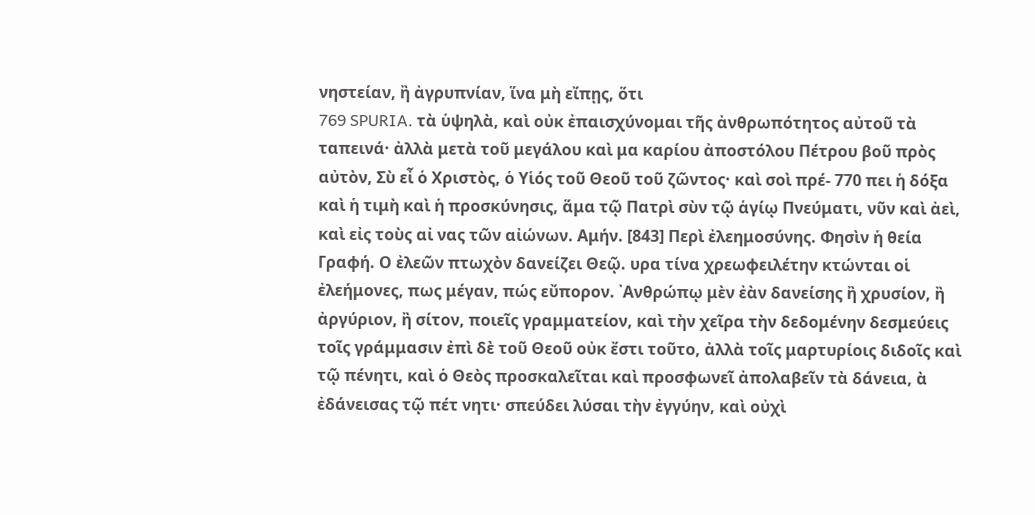νηστείαν, ἢ ἀγρυπνίαν, ἵνα μὴ εἴπῃς, ὅτι
769 SPURIA. τὰ ὑψηλὰ, καὶ οὐκ ἐπαισχύνομαι τῆς ἀνθρωπότητος αὐτοῦ τὰ ταπεινά· ἀλλὰ μετὰ τοῦ μεγάλου καὶ μα καρίου ἀποστόλου Πέτρου βοῦ πρὸς αὐτὸν, Σὺ εἶ ὁ Χριστὸς, ὁ Υἱός τοῦ Θεοῦ τοῦ ζῶντος· καὶ σοὶ πρέ- 770 πει ἡ δόξα καὶ ἡ τιμὴ καὶ ἡ προσκύνησις, ἅμα τῷ Πατρὶ σὺν τῷ ἁγίῳ Πνεύματι, νῦν καὶ ἀεὶ, καὶ εἰς τοὺς αἰ νας τῶν αἰώνων. Αμήν. [843] Περὶ ἐλεημοσύνης. Φησὶν ἡ θεία Γραφή. Ο ἐλεῶν πτωχὸν δανείζει Θεῷ. υρα τίνα χρεωφειλέτην κτώνται οἱ ἐλεήμονες, πως μέγαν, πώς εὔπορον. ᾿Ανθρώπῳ μὲν ἐὰν δανείσης ἢ χρυσίον, ἢ ἀργύριον, ἢ σίτον, ποιεῖς γραμματείον, καὶ τὴν χεῖρα τὴν δεδομένην δεσμεύεις τοῖς γράμμασιν ἐπὶ δὲ τοῦ Θεοῦ οὐκ ἔστι τοῦτο, ἀλλὰ τοῖς μαρτυρίοις διδοῖς καὶ τῷ πένητι, καὶ ὁ Θεὸς προσκαλεῖται καὶ προσφωνεῖ ἀπολαβεῖν τὰ δάνεια, ὰ ἐδάνεισας τῷ πέτ νητι· σπεύδει λύσαι τὴν ἐγγύην, καὶ οὐχὶ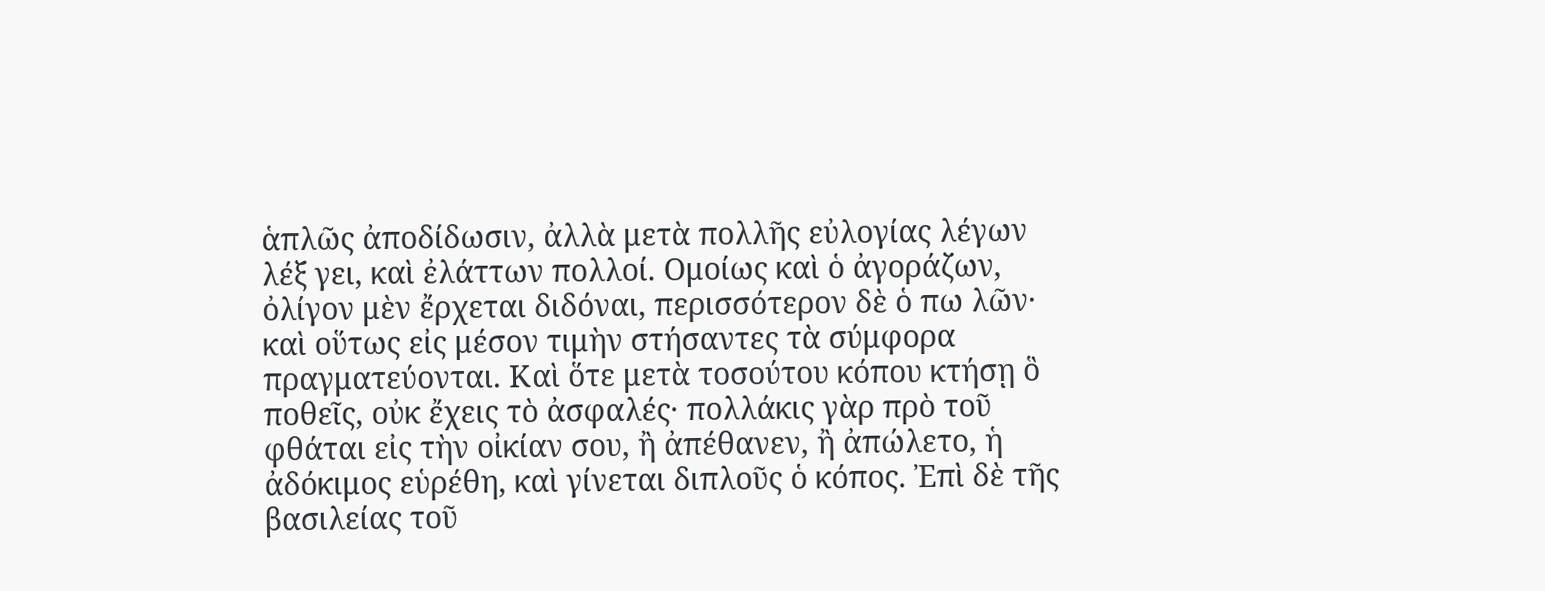ἁπλῶς ἀποδίδωσιν, ἀλλὰ μετὰ πολλῆς εὐλογίας λέγων λέξ γει, καὶ ἐλάττων πολλοί. Ομοίως καὶ ὁ ἀγοράζων, ὀλίγον μὲν ἔρχεται διδόναι, περισσότερον δὲ ὁ πω λῶν· καὶ οὕτως εἰς μέσον τιμὴν στήσαντες τὰ σύμφορα πραγματεύονται. Καὶ ὅτε μετὰ τοσούτου κόπου κτήσῃ ὃ ποθεῖς, οὐκ ἔχεις τὸ ἀσφαλές· πολλάκις γὰρ πρὸ τοῦ φθάται εἰς τὴν οἰκίαν σου, ἢ ἀπέθανεν, ἢ ἀπώλετο, ἡ ἀδόκιμος εὑρέθη, καὶ γίνεται διπλοῦς ὁ κόπος. Ἐπὶ δὲ τῆς βασιλείας τοῦ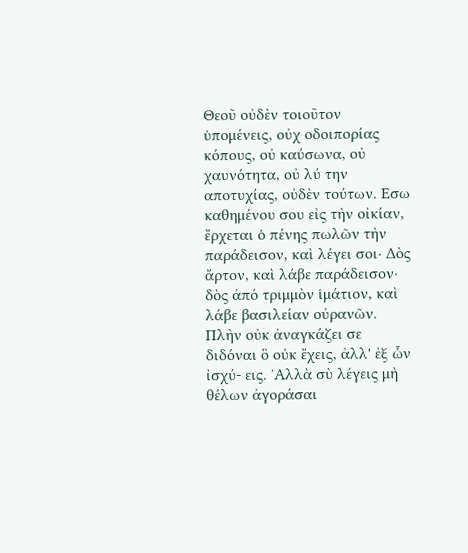Θεοῦ οὐδὲν τοιοῦτον ὑπομένεις, οὐχ οδοιπορίας κόπους, οὐ καύσωνα, οὐ χαυνότητα, οὐ λύ την αποτυχίας, οὐδὲν τούτων. Εσω καθημένου σου εἰς τὴν οἰκίαν, ἔρχεται ὁ πένης πωλῶν τὴν παράδεισον, καὶ λέγει σοι· Δὸς ἄρτον, καὶ λάβε παράδεισον· δὸς ἀπό τριμμὸν ἱμάτιον, καὶ λάβε βασιλείαν οὐρανῶν. Πλὴν οὐκ ἀναγκάζει σε διδόναι ὃ οὐκ ἔχεις, ἀλλ' ἐξ ὧν ἰσχύ- εις. ᾿Αλλὰ σὺ λέγεις μὴ θέλων ἀγοράσαι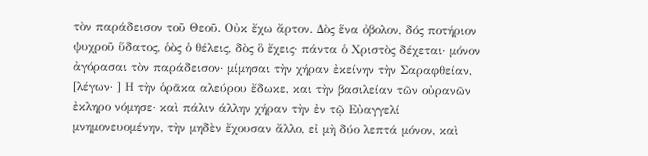τὸν παράδεισον τοῦ Θεοῦ. Οὐκ ἔχω ἄρτον. Δὸς ἕνα ὀβολον, δός ποτήριον ψυχροῦ ὕδατος, ὁὸς ὁ θέλεις, δὸς ὃ ἔχεις· πάντα ὁ Χριστὸς δέχεται· μόνον ἀγόρασαι τὸν παράδεισον· μίμησαι τὴν χήραν ἐκείνην τὴν Σαραφθείαν, [λέγων· ] Η τὴν ὁρᾶκα αλεύρου ἔδωκε, και τὴν βασιλείαν τῶν οὐρανῶν ἐκληρο νόμησε· καὶ πάλιν άλλην χήραν τὴν ἐν τῷ Εὐαγγελί μνημονευομένην, τὴν μηδὲν ἔχουσαν ἄλλο, εἰ μὴ δύο λεπτά μόνον, καὶ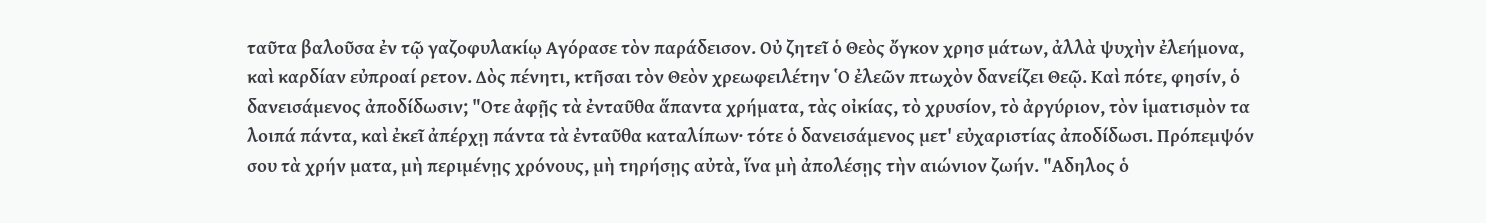ταῦτα βαλοῦσα ἐν τῷ γαζοφυλακίῳ Αγόρασε τὸν παράδεισον. Οὐ ζητεῖ ὁ Θεὸς ὄγκον χρησ μάτων, ἀλλὰ ψυχὴν ἐλεήμονα, καὶ καρδίαν εὐπροαί ρετον. Δὸς πένητι, κτῆσαι τὸν Θεὸν χρεωφειλέτην ῾Ο ἐλεῶν πτωχὸν δανείζει Θεῷ. Καὶ πότε, φησίν, ὁ δανεισάμενος ἀποδίδωσιν; "Οτε ἀφῇς τὰ ἐνταῦθα ἅπαντα χρήματα, τὰς οἰκίας, τὸ χρυσίον, τὸ ἀργύριον, τὸν ἱματισμὸν τα λοιπά πάντα, καὶ ἐκεῖ ἀπέρχῃ πάντα τὰ ἐνταῦθα καταλίπων· τότε ὁ δανεισάμενος μετ' εὐχαριστίας ἀποδίδωσι. Πρόπεμψόν σου τὰ χρήν ματα, μὴ περιμένῃς χρόνους, μὴ τηρήσῃς αὐτὰ, ἵνα μὴ ἀπολέσῃς τὴν αιώνιον ζωήν. "Αδηλος ὁ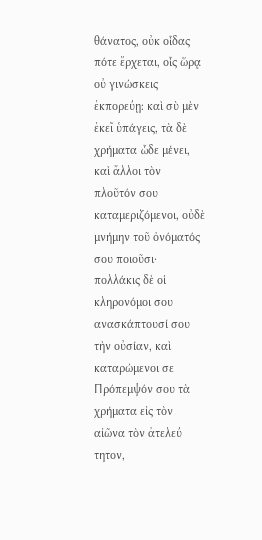θάνατος, οὐκ οἶδας πότε ἔρχεται, οἷς ὥρᾳ οὐ γινώσκεις ἐκπορεύῃ: καὶ σὺ μὲν ἐκεῖ ὑπάγεις, τὰ δὲ χρήματα ὧδε μένει, καὶ ἄλλοι τὸν πλοῦτόν σου καταμεριζόμενοι, οὐδὲ μνήμην τοῦ ὀνόματός σου ποιοῦσι· πολλάκις δὲ οἱ κληρονόμοι σου ανασκάπτουσί σου τὴν οὐσίαν, καὶ καταρώμενοι σε Πρόπεμψόν σου τὰ χρήματα εἰς τὸν αἰῶνα τὸν ἀτελεύ τητον,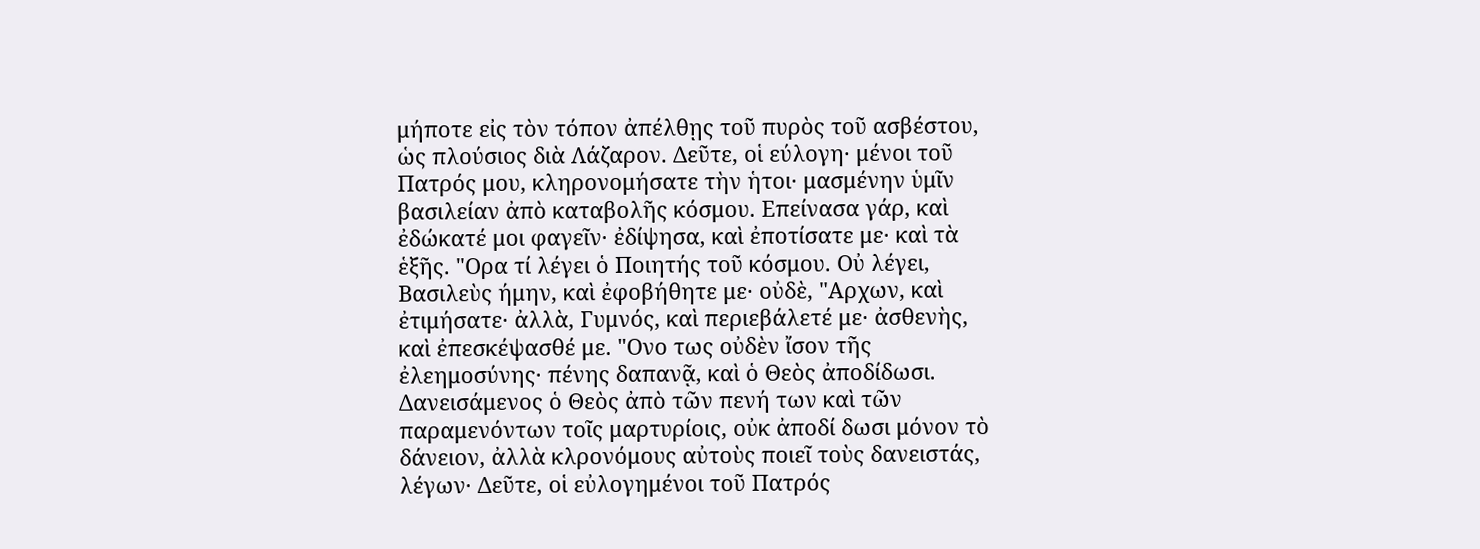μήποτε εἰς τὸν τόπον ἀπέλθῃς τοῦ πυρὸς τοῦ ασβέστου, ὡς πλούσιος διὰ Λάζαρον. Δεῦτε, οἱ εύλογη· μένοι τοῦ Πατρός μου, κληρονομήσατε τὴν ἡτοι· μασμένην ὑμῖν βασιλείαν ἀπὸ καταβολῆς κόσμου. Επείνασα γάρ, καὶ ἐδώκατέ μοι φαγεῖν· ἐδίψησα, καὶ ἐποτίσατε με· καὶ τὰ ἑξῆς. "Ορα τί λέγει ὁ Ποιητής τοῦ κόσμου. Οὐ λέγει, Βασιλεὺς ήμην, καὶ ἐφοβήθητε με· οὐδὲ, "Αρχων, καὶ ἐτιμήσατε· ἀλλὰ, Γυμνός, καὶ περιεβάλετέ με· ἀσθενὴς, καὶ ἐπεσκέψασθέ με. "Ονο τως οὐδὲν ἴσον τῆς ἐλεημοσύνης· πένης δαπανᾷ, καὶ ὁ Θεὸς ἀποδίδωσι. Δανεισάμενος ὁ Θεὸς ἀπὸ τῶν πενή των καὶ τῶν παραμενόντων τοῖς μαρτυρίοις, οὐκ ἀποδί δωσι μόνον τὸ δάνειον, ἀλλὰ κλρονόμους αὐτοὺς ποιεῖ τοὺς δανειστάς, λέγων· Δεῦτε, οἱ εὐλογημένοι τοῦ Πατρός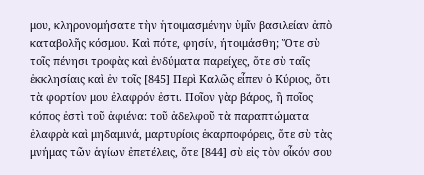μου, κληρονομήσατε τὴν ἡτοιμασμένην ὑμῖν βασιλείαν ἀπὸ καταβολῆς κόσμου. Καὶ πότε, φησίν, ήτοιμάσθη; Ὅτε σὺ τοῖς πένησι τροφὰς καὶ ἐνδύματα παρείχες, ὅτε σὺ ταῖς ἐκκλησίαις καὶ ἐν τοῖς [845] Περὶ Καλῶς εἶπεν ὁ Κύριος, ὅτι τὰ φορτίον μου ἐλαφρόν ἐστι. Ποῖον γὰρ βάρος, ἢ ποῖος κόπος ἐστὶ τοῦ ἀφιένα: τοῦ ἀδελφοῦ τὰ παραπτώματα ἐλαφρὰ καὶ μηδαμινά, μαρτυρίοις ἐκαρποφόρεις, ὅτε σὺ τὰς μνήμας τῶν ἁγίων ἐπετέλεις, ὅτε [844] σὺ εἰς τὸν οἶκόν σου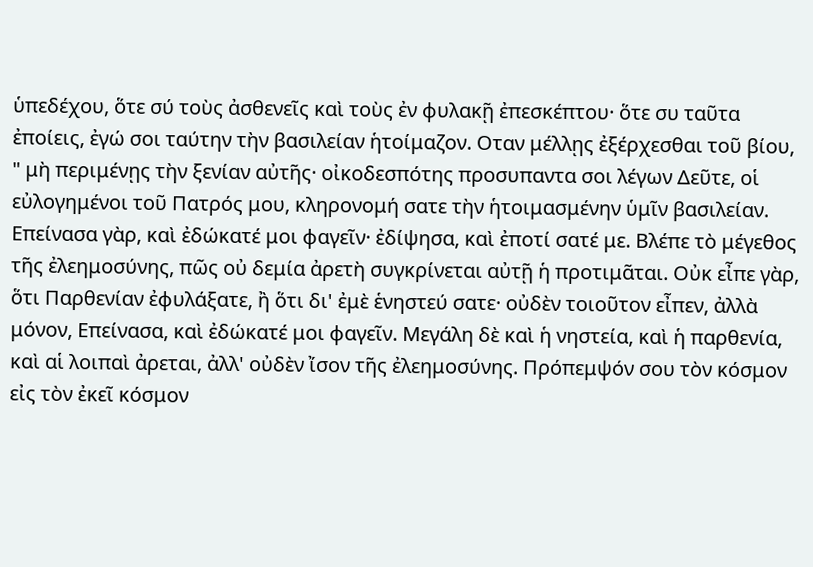ὑπεδέχου, ὅτε σύ τοὺς ἀσθενεῖς καὶ τοὺς ἐν φυλακῇ ἐπεσκέπτου· ὅτε συ ταῦτα ἐποίεις, ἐγώ σοι ταύτην τὴν βασιλείαν ἡτοίμαζον. Οταν μέλλῃς ἐξέρχεσθαι τοῦ βίου, " μὴ περιμένῃς τὴν ξενίαν αὐτῆς· οἰκοδεσπότης προσυπαντα σοι λέγων Δεῦτε, οἱ εὐλογημένοι τοῦ Πατρός μου, κληρονομή σατε τὴν ἡτοιμασμένην ὑμῖν βασιλείαν. Επείνασα γὰρ, καὶ ἐδώκατέ μοι φαγεῖν· ἐδίψησα, καὶ ἐποτί σατέ με. Βλέπε τὸ μέγεθος τῆς ἐλεημοσύνης, πῶς οὐ δεμία ἀρετὴ συγκρίνεται αὐτῇ ἡ προτιμᾶται. Οὐκ εἶπε γὰρ, ὅτι Παρθενίαν ἐφυλάξατε, ἢ ὅτι δι' ἐμὲ ἑνηστεύ σατε· οὐδὲν τοιοῦτον εἶπεν, ἀλλὰ μόνον, Επείνασα, καὶ ἐδώκατέ μοι φαγεῖν. Μεγάλη δὲ καὶ ἡ νηστεία, καὶ ἡ παρθενία, καὶ αἱ λοιπαὶ ἀρεται, ἀλλ' οὐδὲν ἴσον τῆς ἐλεημοσύνης. Πρόπεμψόν σου τὸν κόσμον εἰς τὸν ἐκεῖ κόσμον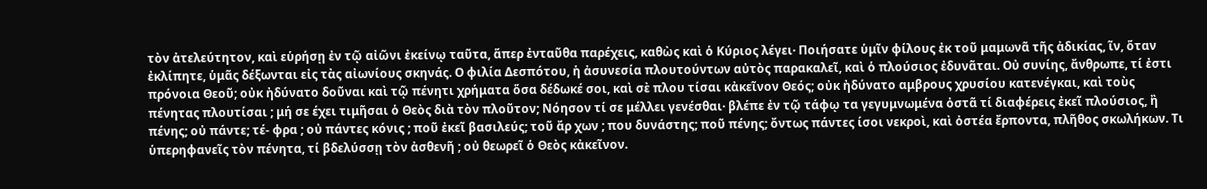τὸν ἀτελεύτητον, καὶ εὑρήσῃ ἐν τῷ αἰῶνι ἐκείνῳ ταῦτα, ἅπερ ἐνταῦθα παρέχεις, καθὼς καὶ ὁ Κύριος λέγει· Ποιήσατε ὑμῖν φίλους ἐκ τοῦ μαμωνᾶ τῆς ἀδικίας, ῖν, ὅταν ἐκλίπητε, ὑμᾶς δέξωνται εἰς τὰς αἰωνίους σκηνάς. Ο φιλία Δεσπότου, ἡ ἀσυνεσία πλουτούντων αὐτὸς παρακαλεῖ, καὶ ὁ πλούσιος ἐδυνᾶται. Οὐ συνίης, ἄνθρωπε, τί ἐστι πρόνοια Θεοῦ; οὐκ ἠδύνατο δοῦναι καὶ τῷ πένητι χρήματα ὅσα δέδωκέ σοι, καὶ σὲ πλου τίσαι κἀκεῖνον Θεός; οὐκ ἠδύνατο αμβρους χρυσίου κατενέγκαι, καὶ τοὺς πένητας πλουτίσαι ; μή σε έχει τιμῆσαι ὁ Θεὸς διὰ τὸν πλοῦτον; Νόησον τί σε μέλλει γενέσθαι· βλέπε ἐν τῷ τάφῳ τα γεγυμνωμένα ὀστᾶ τί διαφέρεις ἐκεῖ πλούσιος, ἢ πένης; οὐ πάντε; τέ- φρα ; οὐ πάντες κόνις ; ποῦ ἐκεῖ βασιλεύς; τοῦ ἄρ χων ; που δυνάστης; ποῦ πένης; ὄντως πάντες ίσοι νεκροὶ, καὶ ὀστέα ἔρποντα, πλῆθος σκωλήκων. Τι ὑπερηφανεῖς τὸν πένητα, τί βδελύσσῃ τὸν ἀσθενῆ ; οὐ θεωρεῖ ὁ Θεὸς κἀκεῖνον.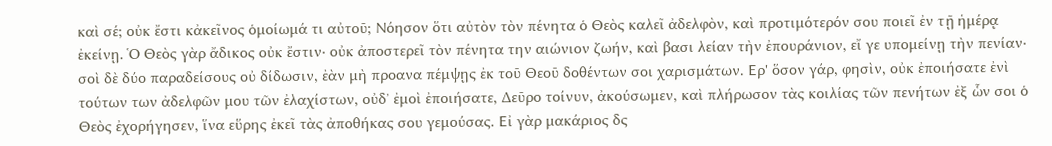καὶ σέ; οὐκ ἔστι κἀκεῖνος ὁμοίωμά τι αὐτοῦ; Νόησον ὅτι αὐτὸν τὸν πένητα ὁ Θεὸς καλεῖ ἀδελφὸν, καὶ προτιμότερόν σου ποιεῖ ἐν τῇ ἡμέρᾳ ἐκείνῃ. Ὁ Θεὸς γὰρ ἄδικος οὐκ ἔστιν· οὐκ ἀποστερεῖ τὸν πένητα την αιώνιον ζωήν, καὶ βασι λείαν τὴν ἐπουράνιον, εἴ γε υπομείνῃ τὴν πενίαν· σοὶ δὲ δύο παραδείσους οὐ δίδωσιν, ἐὰν μὴ προανα πέμψῃς ἐκ τοῦ Θεοῦ δοθέντων σοι χαρισμάτων. Ερ' ὅσον γάρ, φησὶν, οὐκ ἐποιήσατε ἐνὶ τούτων των ἀδελφῶν μου τῶν ἐλαχίστων, οὐδ᾽ ἐμοὶ ἐποιήσατε, Δεῦρο τοίνυν, ἀκούσωμεν, καὶ πλήρωσον τὰς κοιλίας τῶν πενήτων ἐξ ὧν σοι ὁ Θεὸς ἐχορήγησεν, ἵνα εὕρης ἐκεῖ τὰς ἀποθήκας σου γεμούσας. Εἰ γὰρ μακάριος δς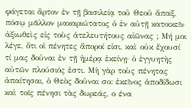φάγεται ἄρτον ἐν τῇ βασιλείᾳ τοῦ Θεοῦ ἅπαξ, πόσῳ μᾶλλον μακαριώτατος ὁ ἐν αὐτῇ κατοικεῖν ἀξιωθεὶς εἰς τοὺς ἀτελευτήτους αἰῶνας ; Μή μοι λέγε, ὅτι οἱ πένητες ἄποροί εἰσι, καὶ οὐκ ἔχουσί τί μας δοῦναι ἐν τῇ ἡμέρᾳ ἐκείνῃ· ὁ ἐγγυητὴς αὐτῶν πλούσιός ἐστι. Μὴ γὰρ τοὺς πένητας ἀπαίτησαι, ὁ Θεὸς δοῦναι σο: ἐκεῖνος ἀποδίδωσι καὶ τοῖς πένησι τὰς δωρεάς, ο ένα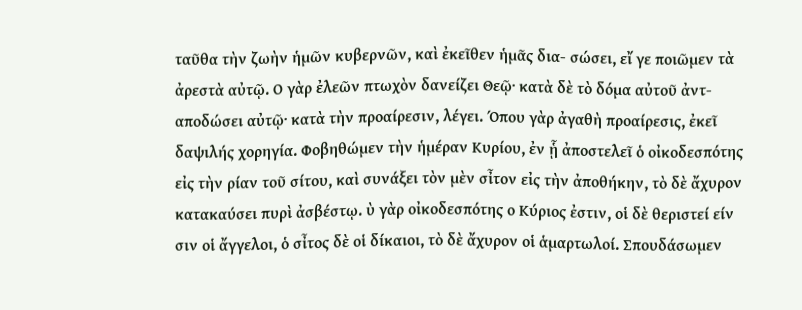ταῦθα τὴν ζωὴν ἡμῶν κυβερνῶν, καὶ ἐκεῖθεν ἡμᾶς δια- σώσει, εἴ γε ποιῶμεν τὰ ἀρεστὰ αὐτῷ. Ο γὰρ ἐλεῶν πτωχὸν δανείζει Θεῷ· κατὰ δὲ τὸ δόμα αὐτοῦ ἀντ- αποδώσει αὐτῷ· κατὰ τὴν προαίρεσιν, λέγει. Όπου γὰρ ἀγαθὴ προαίρεσις, ἐκεῖ δαψιλής χορηγία. Φοβηθώμεν τὴν ἡμέραν Κυρίου, ἐν ᾗ ἀποστελεῖ ὁ οἰκοδεσπότης εἰς τὴν ρίαν τοῦ σίτου, καὶ συνάξει τὸν μὲν σἶτον εἰς τὴν ἀποθήκην, τὸ δὲ ἄχυρον κατακαύσει πυρὶ ἀσβέστῳ. ὺ γὰρ οἰκοδεσπότης ο Κύριος ἐστιν, οἱ δὲ θεριστεί είν σιν οἱ ἄγγελοι, ὁ σἶτος δὲ οἱ δίκαιοι, τὸ δὲ ἄχυρον οἱ ἁμαρτωλοί. Σπουδάσωμεν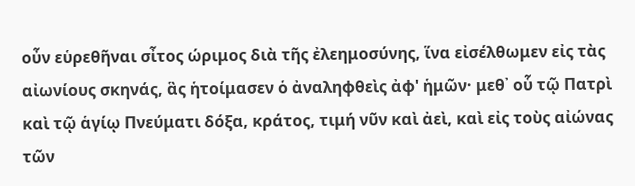οὖν εὑρεθῆναι σἶτος ώριμος διὰ τῆς ἐλεημοσύνης, ἵνα εἰσέλθωμεν εἰς τὰς αἰωνίους σκηνάς, ἃς ἡτοίμασεν ὁ ἀναληφθεὶς ἀφ' ἡμῶν· μεθ᾿ οὗ τῷ Πατρὶ καὶ τῷ ἁγίῳ Πνεύματι δόξα, κράτος, τιμή νῦν καὶ ἀεὶ, καὶ εἰς τοὺς αἰώνας τῶν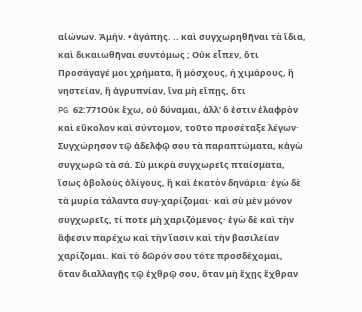αἰώνων. Ἀμήν. • ἀγάπης. .. καὶ συγχωρηθῆναι τὰ ἴδια, καὶ δικαιωθῆναι συντόμως ; Οὐκ εἶπεν, ὅτι Προσάγαγέ μοι χρήματα, ἢ μόσχους, ή χιμάρους, ἢ νηστείαν, ἢ ἀγρυπνίαν, ἵνα μὴ εἴπῃς, ὅτι
PG 62:771Οὐκ ἔχω, οὐ δύναμαι, ἀλλ’ ὅ ἐστιν ἐλαφρὸν καὶ εὔκολον καὶ σύντομον, τοῦτο προσέταξε λέγων· Συγχώρησον τῷ ἀδελφῷ σου τὰ παραπτώματα, κἀγὼ συγχωρῶ τὰ σά. Σὺ μικρὰ συγχωρεῖς πταίσματα, ἴσως ὀβολοὺς ὀλίγους, ἢ καὶ ἑκατὸν δηνάρια· ἐγὼ δὲ τὰ μυρία τάλαντα συγ-χαρίζομαι· καὶ σὺ μὲν μόνον συγχωρεῖς, τί ποτε μὴ χαριζόμενος· ἐγὼ δὲ καὶ τὴν ἄφεσιν παρέχω καὶ τὴν ἴασιν καὶ τὴν βασιλείαν χαρίζομαι. Καὶ τὸ δῶρόν σου τότε προσδέχομαι, ὅταν διαλλαγῇς τῷ ἐχθρῷ σου, ὅταν μὴ ἔχῃς ἔχθραν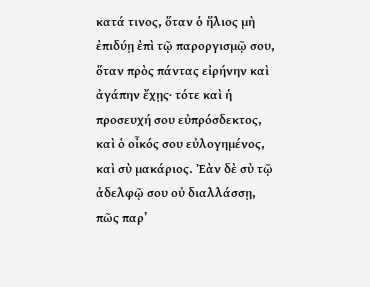κατά τινος, ὅταν ὁ ἥλιος μὴ ἐπιδύῃ ἐπὶ τῷ παροργισμῷ σου, ὅταν πρὸς πάντας εἰρήνην καὶ ἀγάπην ἔχῃς· τότε καὶ ἡ προσευχή σου εὐπρόσδεκτος, καὶ ὁ οἶκός σου εὐλογημένος, καὶ σὺ μακάριος. Ἐὰν δὲ σὺ τῷ ἀδελφῷ σου οὐ διαλλάσσῃ, πῶς παρ’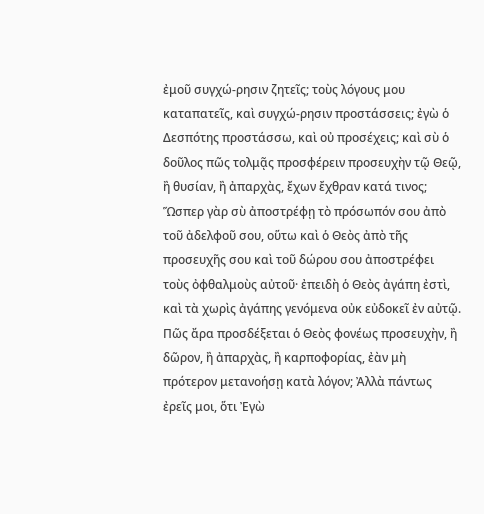ἐμοῦ συγχώ-ρησιν ζητεῖς; τοὺς λόγους μου καταπατεῖς, καὶ συγχώ-ρησιν προστάσσεις; ἐγὼ ὁ Δεσπότης προστάσσω, καὶ οὐ προσέχεις; καὶ σὺ ὁ δοῦλος πῶς τολμᾷς προσφέρειν προσευχὴν τῷ Θεῷ, ἢ θυσίαν, ἢ ἀπαρχὰς, ἔχων ἔχθραν κατά τινος; Ὥσπερ γὰρ σὺ ἀποστρέφῃ τὸ πρόσωπόν σου ἀπὸ τοῦ ἀδελφοῦ σου, οὕτω καὶ ὁ Θεὸς ἀπὸ τῆς προσευχῆς σου καὶ τοῦ δώρου σου ἀποστρέφει τοὺς ὀφθαλμοὺς αὐτοῦ· ἐπειδὴ ὁ Θεὸς ἀγάπη ἐστὶ, καὶ τὰ χωρὶς ἀγάπης γενόμενα οὐκ εὐδοκεῖ ἐν αὐτῷ. Πῶς ἄρα προσδέξεται ὁ Θεὸς φονέως προσευχὴν, ἢ δῶρον, ἢ ἀπαρχὰς, ἢ καρποφορίας, ἐὰν μὴ πρότερον μετανοήσῃ κατὰ λόγον; Ἀλλὰ πάντως ἐρεῖς μοι, ὅτι Ἐγὼ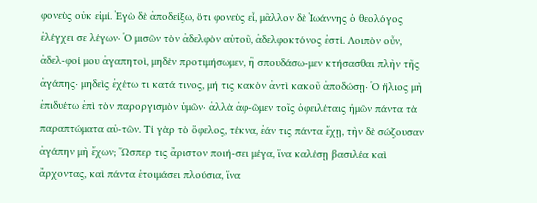φονεὺς οὐκ εἰμί. Ἐγὼ δὲ ἀποδείξω, ὅτι φονεὺς εἶ, μᾶλλον δὲ Ἰωάννης ὁ θεολόγος ἐλέγχει σε λέγων· Ὁ μισῶν τὸν ἀδελφὸν αὑτοῦ, ἀδελφοκτόνος ἐστί. Λοιπὸν οὖν, ἀδελ-φοί μου ἀγαπητοὶ, μηδὲν προτιμήσωμεν, ἢ σπουδάσω-μεν κτήσασθαι πλὴν τῆς ἀγάπης· μηδεὶς ἐχέτω τι κατά τινος, μή τις κακὸν ἀντὶ κακοῦ ἀποδώσῃ· Ὁ ἥλιος μὴ ἐπιδυέτω ἐπὶ τὸν παροργισμὸν ὑμῶν· ἀλλὰ ἀφ-ῶμεν τοῖς ὀφειλέταις ἡμῶν πάντα τὰ παραπτώματα αὐ-τῶν. Τί γὰρ τὸ ὄφελος, τέκνα, ἐάν τις πάντα ἔχῃ, τὴν δὲ σώζουσαν ἀγάπην μὴ ἔχων; Ὥσπερ τις ἄριστον ποιή-σει μέγα, ἵνα καλέσῃ βασιλέα καὶ ἄρχοντας, καὶ πάντα ἑτοιμάσει πλούσια, ἵνα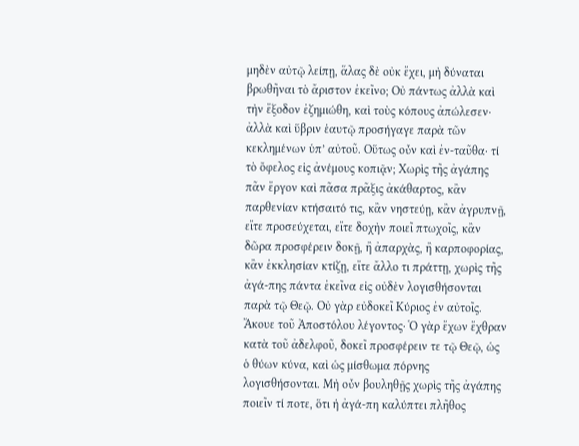μηδὲν αὐτῷ λείπῃ, ἅλας δὲ οὐκ ἔχει, μὴ δύναται βρωθῆναι τὸ ἄριστον ἐκεῖνο; Οὐ πάντως ἀλλὰ καὶ τὴν ἔξοδον ἐζημιώθη, καὶ τοὺς κόπους ἀπώλεσεν· ἀλλὰ καὶ ὕβριν ἑαυτῷ προσήγαγε παρὰ τῶν κεκλημένων ὑπ’ αὐτοῦ. Οὕτως οὖν καὶ ἐν-ταῦθα· τί τὸ ὄφελος εἰς ἀνέμους κοπιᾷν; Χωρὶς τῆς ἀγάπης πᾶν ἔργον καὶ πᾶσα πρᾶξις ἀκάθαρτος, κἂν παρθενίαν κτήσαιτό τις, κἂν νηστεύῃ, κἂν ἀγρυπνῇ, εἴτε προσεύχεται, εἴτε δοχὴν ποιεῖ πτωχοῖς, κἂν δῶρα προσφέρειν δοκῇ, ἢ ἀπαρχὰς, ἢ καρποφορίας, κἂν ἐκκλησίαν κτίζῃ, εἴτε ἄλλο τι πράττῃ, χωρὶς τῆς ἀγά-πης πάντα ἐκεῖνα εἰς οὐδὲν λογισθήσονται παρὰ τῷ Θεῷ. Οὐ γὰρ εὐδοκεῖ Κύριος ἐν αὐτοῖς. Ἄκουε τοῦ Ἀποστόλου λέγοντος· Ὁ γὰρ ἔχων ἔχθραν κατὰ τοῦ ἀδελφοῦ, δοκεῖ προσφέρειν τε τῷ Θεῷ, ὡς ὁ θύων κύνα, καὶ ὡς μίσθωμα πόρνης λογισθήσονται. Μὴ οὖν βουληθῇς χωρὶς τῆς ἀγάπης ποιεῖν τί ποτε, ὅτι ἡ ἀγά-πη καλύπτει πλῆθος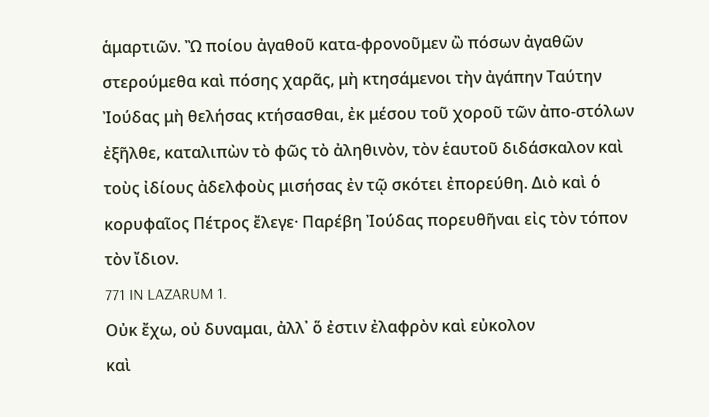ἁμαρτιῶν. Ὢ ποίου ἀγαθοῦ κατα-φρονοῦμεν ὢ πόσων ἀγαθῶν στερούμεθα καὶ πόσης χαρᾶς, μὴ κτησάμενοι τὴν ἀγάπην Ταύτην Ἰούδας μὴ θελήσας κτήσασθαι, ἐκ μέσου τοῦ χοροῦ τῶν ἀπο-στόλων ἐξῆλθε, καταλιπὼν τὸ φῶς τὸ ἀληθινὸν, τὸν ἑαυτοῦ διδάσκαλον καὶ τοὺς ἰδίους ἀδελφοὺς μισήσας ἐν τῷ σκότει ἐπορεύθη. Διὸ καὶ ὁ κορυφαῖος Πέτρος ἔλεγε· Παρέβη Ἰούδας πορευθῆναι εἰς τὸν τόπον τὸν ἴδιον.
771 IN LAZARUM 1.
Οὐκ ἔχω, οὐ δυναμαι, ἀλλ᾽ ὅ ἐστιν ἐλαφρὸν καὶ εὐκολον
καὶ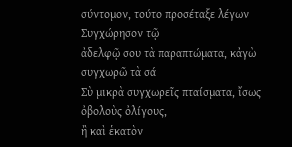σύντομον, τούτο προσέταξε λέγων Συγχώρησον τῷ
ἀδελφῷ σου τὰ παραπτώματα, κἀγὼ συγχωρῶ τὰ σά
Σὺ μικρὰ συγχωρεῖς πταίσματα, ἴσως ὀβολοὺς ὀλίγους,
ἢ καὶ ἑκατὸν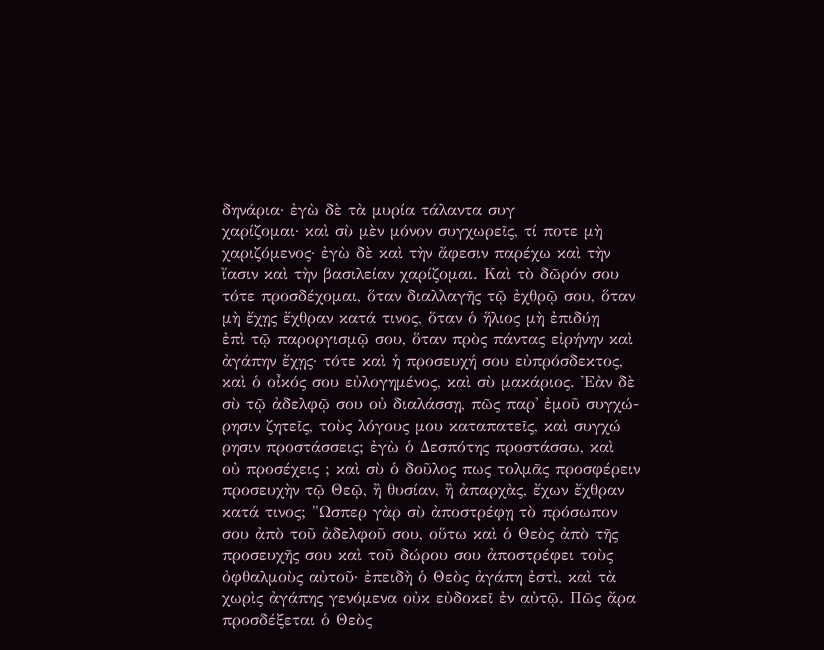δηνάρια· ἐγὼ δὲ τὰ μυρία τάλαντα συγ
χαρίζομαι· καὶ σὺ μὲν μόνον συγχωρεῖς, τί ποτε μὴ
χαριζόμενος· ἐγὼ δὲ καὶ τὴν ἄφεσιν παρέχω καὶ τὴν
ἴασιν καὶ τὴν βασιλείαν χαρίζομαι. Καὶ τὸ δῶρόν σου
τότε προσδέχομαι, ὅταν διαλλαγῆς τῷ ἐχθρῷ σου, ὅταν
μὴ ἔχῃς ἔχθραν κατά τινος, ὅταν ὁ ἥλιος μὴ ἐπιδύῃ
ἐπὶ τῷ παροργισμῷ σου, ὅταν πρὸς πάντας εἰρήνην καὶ
ἀγάπην ἔχῃς· τότε καὶ ἡ προσευχή σου εὐπρόσδεκτος,
καὶ ὁ οἶκός σου εὐλογημένος, καὶ σὺ μακάριος. Ἐὰν δὲ
σὺ τῷ ἀδελφῷ σου οὐ διαλάσσῃ, πῶς παρ' ἐμοῦ συγχώ-
ρησιν ζητεῖς, τοὺς λόγους μου καταπατεῖς, καὶ συγχώ
ρησιν προστάσσεις; ἐγὼ ὁ Δεσπότης προστάσσω, καὶ
οὐ προσέχεις ; καὶ σὺ ὁ δοῦλος πως τολμᾶς προσφέρειν
προσευχὴν τῷ Θεῷ, ἢ θυσίαν, ἢ ἀπαρχὰς, ἔχων ἔχθραν
κατά τινος; "Ωσπερ γὰρ σὺ ἀποστρέφῃ τὸ πρόσωπον
σου ἀπὸ τοῦ ἀδελφοῦ σου, οὕτω καὶ ὁ Θεὸς ἀπὸ τῆς
προσευχῆς σου καὶ τοῦ δώρου σου ἀποστρέφει τοὺς
ὀφθαλμοὺς αὐτοῦ· ἐπειδὴ ὁ Θεὸς ἀγάπη ἐστὶ, καὶ τὰ
χωρὶς ἀγάπης γενόμενα οὐκ εὐδοκεῖ ἐν αὐτῷ. Πῶς ἄρα
προσδέξεται ὁ Θεὸς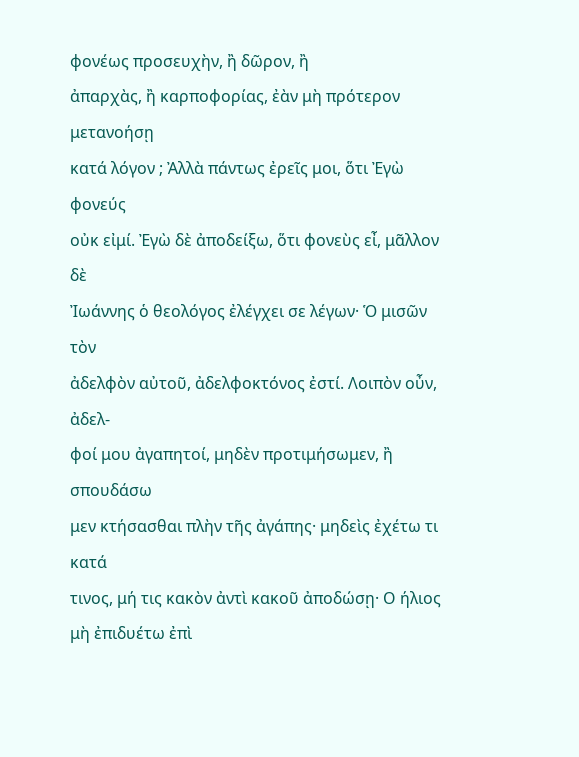φονέως προσευχὴν, ἢ δῶρον, ἢ
ἀπαρχὰς, ἢ καρποφορίας, ἐὰν μὴ πρότερον μετανοήσῃ
κατά λόγον ; Ἀλλὰ πάντως ἐρεῖς μοι, ὅτι Ἐγὼ φονεύς
οὐκ εἰμί. Ἐγὼ δὲ ἀποδείξω, ὅτι φονεὺς εἶ, μᾶλλον δὲ
Ἰωάννης ὁ θεολόγος ἐλέγχει σε λέγων· Ὁ μισῶν τὸν
ἀδελφὸν αὐτοῦ, ἀδελφοκτόνος ἐστί. Λοιπὸν οὖν, ἀδελ-
φοί μου ἀγαπητοί, μηδὲν προτιμήσωμεν, ἢ σπουδάσω
μεν κτήσασθαι πλὴν τῆς ἀγάπης· μηδεὶς ἐχέτω τι κατά
τινος, μή τις κακὸν ἀντὶ κακοῦ ἀποδώσῃ· Ο ήλιος
μὴ ἐπιδυέτω ἐπὶ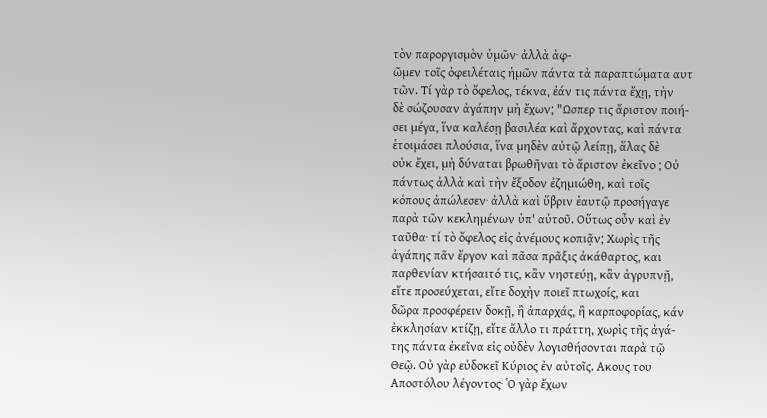τὸν παροργισμὸν ὑμῶν· ἀλλὰ ἀφ-
ῶμεν τοῖς ὀφειλέταις ἡμῶν πάντα τὰ παραπτώματα αυτ
τῶν. Τί γὰρ τὸ ὄφελος, τέκνα, ἐάν τις πάντα ἔχῃ, τὴν
δὲ σώζουσαν ἀγάπην μὴ ἔχων; "Ωσπερ τις ἄριστον ποιή-
σει μέγα, ἵνα καλέσῃ βασιλέα καὶ ἄρχοντας, καὶ πάντα
ἑτοιμάσει πλούσια, ἵνα μηδὲν αὐτῷ λείπῃ, ἅλας δὲ
οὐκ ἔχει, μὴ δύναται βρωθῆναι τὸ ἄριστον ἐκεῖνο ; Οὐ
πάντως ἀλλὰ καὶ τὴν ἔξοδον ἐζημιώθη, καὶ τοῖς
κόπους ἀπώλεσεν· ἀλλὰ καὶ ὕβριν ἑαυτῷ προσήγαγε
παρὰ τῶν κεκλημένων ὑπ' αὐτοῦ. Οὕτως οὖν καὶ ἐν
ταῦθα· τί τὸ ὄφελος εἰς ἀνέμους κοπιᾷν; Χωρὶς τῆς
ἀγάπης πᾶν ἔργον καὶ πᾶσα πρᾶξις ἀκάθαρτος, και
παρθενίαν κτήσαιτό τις, κἂν νηστεύῃ, κἂν ἀγρυπνῇ,
εἴτε προσεύχεται, εἴτε δοχὴν ποιεῖ πτωχοίς, και
δῶρα προσφέρειν δοκῇ, ἢ ἀπαρχάς, ἢ καρποφορίας, κάν
ἐκκλησίαν κτίζῃ, εἴτε ἄλλο τι πράττη, χωρὶς τῆς ἀγά-
της πάντα ἐκεῖνα εἰς οὐδὲν λογισθήσονται παρὰ τῷ
Θεῷ. Οὐ γὰρ εὐδοκεῖ Κύριος ἐν αὐτοῖς. Ακους του
Αποστόλου λέγοντος· ῾Ο γὰρ ἔχων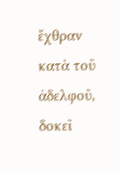ἔχθραν κατὰ τοῦ
ἀδελφοῦ, δοκεῖ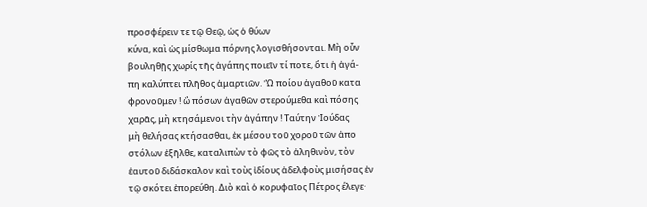προσφέρειν τε τῷ Θεῷ, ὡς ὁ θύων
κύνα, καὶ ὡς μίσθωμα πόρνης λογισθήσονται. Μὴ οὖν
βουληθῇς χωρίς τῆς ἀγάπης ποιεῖν τί ποτε, ὅτι ἡ ἀγά-
πη καλύπτει πλῆθος ἁμαρτιῶν. Ὢ ποίου ἀγαθοῦ κατα
φρονοῦμεν ! ὢ πόσων ἀγαθῶν στερούμεθα καὶ πόσης
χαρᾶς, μὴ κτησάμενοι τὴν ἀγάπην ! Ταύτην Ἰούδας
μὴ θελήσας κτήσασθαι, ἐκ μέσου τοῦ χοροῦ τῶν ἀπο
στόλων ἐξῆλθε, καταλιπὼν τὸ φῶς τὸ ἀληθινὸν, τὸν
ἑαυτοῦ διδάσκαλον καὶ τοὺς ἰδίους ἀδελφοὺς μισήσας ἐν
τῷ σκότει ἐπορεύθη. Διὸ καὶ ὁ κορυφαῖος Πέτρος έλεγε·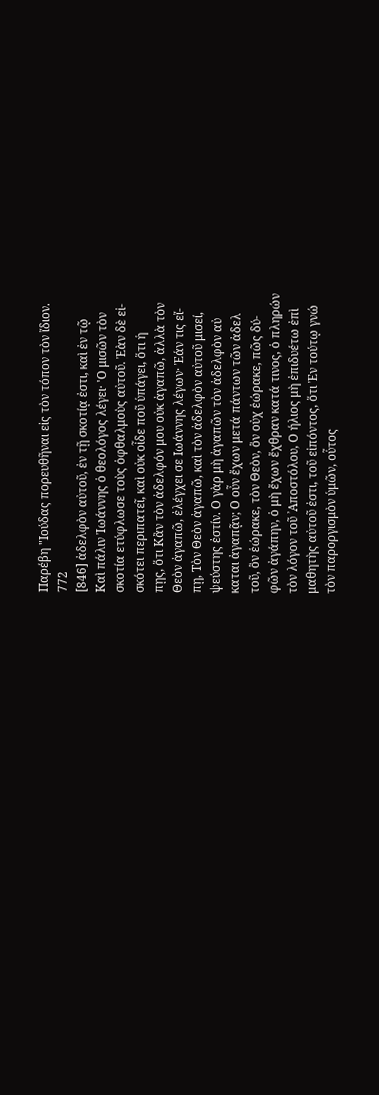Παρέβη "Ιούδας πορευθῆναι εἰς τὸν τόπον τὸν ἴδιον.
772
[846] ἀδελφὸν αὐτοῦ, ἐν τῇ σκοτίᾳ ἐστι, καὶ ἐν τῷ
Καὶ πάλιν Ἰωάννης ὁ θεολόγος λέγει· 'Ο μισῶν τὸν
σκοτία ετύφλωσε τοὺς ὀφθαλμοὺς αὐτοῦ. Ἐὰν δὲ εἰ-
σκότει περιπατεῖ, καὶ οὐκ οἶδε ποῦ ὑπάγει, ὅτι ἡ
πῃς, ὅτι Κἂν τὸν ἀδελφόν μου οὐκ ἀγαπῶ, ἀλλὰ τὸν
Θεὸν ἀγαπῶ, ἐλέγχει σε Ιωάννης λέγων· Ἐάν τις εἴ-
πῃ, Τὸν Θεὸν ἀγαπῶ, καὶ τὸν ἀδελφὸν αὐτοῦ μισεί,
ψεύστης ἐστίν. Ο γὰρ μὴ ἀγαπῶν τὸν ἀδελφὸν αὐ
καται ἀγαπᾷν; Ο οὖν ἔχων μετά πάντων τῶν ἀδελ
τοῦ, ὃν ἑώρακε, τὸν Θεὸν, ὃν οὐχ ἑώρακε, πῶς δύ-
φῶν ἀγάπην, ὁ μὴ ἔχων ἔχθραν κατά τινος, ὁ πληρών
τὸν λόγον τοῦ ᾿Αποστόλου, Ο ήλιος μὴ ἐπιδυέτω ἐπὶ
μαθητὴς αὐτοῦ ἐστι, τοῦ εἰπόντος, ὅτι Ἐν τούτῳ γνώ
τὸν παροργισμὸν ὑμῶν, οὗτος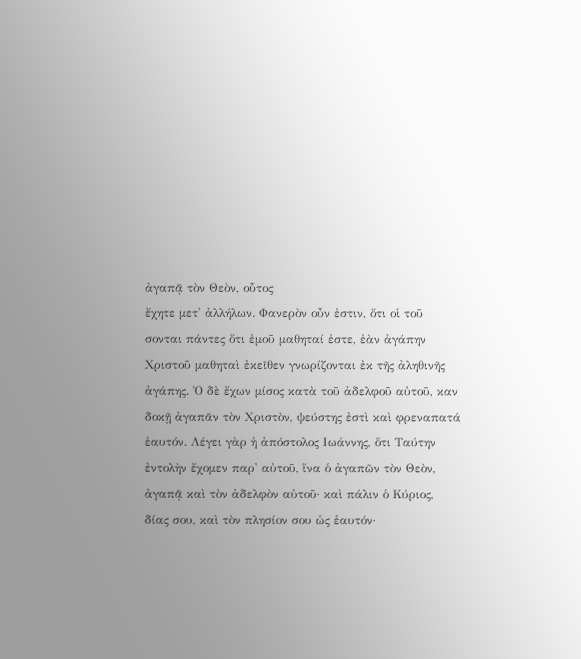ἀγαπᾷ τὸν Θεὸν, οὗτος
ἔχητε μετ' ἀλλήλων. Φανερὸν οὖν ἐστιν, ὅτι οἱ τοῦ
σονται πάντες ὅτι ἐμοῦ μαθηταί ἐστε, ἐὰν ἀγάπην
Χριστοῦ μαθηταὶ ἐκεῖθεν γνωρίζονται ἐκ τῆς ἀληθινῆς
ἀγάπης. Ὁ δὲ ἔχων μίσος κατὰ τοῦ ἀδελφοῦ αὐτοῦ, καν
δοκῇ ἀγαπᾶν τὸν Χριστὸν, ψεύστης ἐστὶ καὶ φρεναπατά
ἑαυτόν. Λέγει γὰρ ἡ ἀπόστολος Ιωάννης, ὅτι Ταύτην
ἐντολὴν ἔχομεν παρ' αὐτοῦ, ἵνα ὁ ἀγαπῶν τὸν Θεὸν,
ἀγαπᾷ καὶ τὸν ἀδελφὸν αὐτοῦ· καὶ πάλιν ὁ Κύριος,
δίας σου, καὶ τὸν πλησίον σου ὡς ἑαυτόν·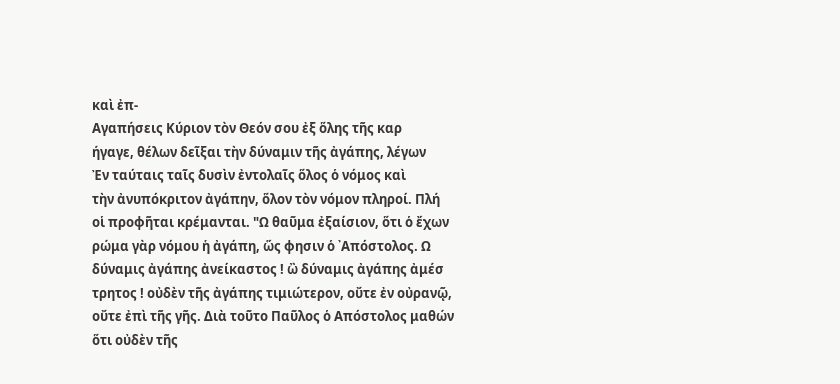καὶ ἐπ-
Αγαπήσεις Κύριον τὸν Θεόν σου ἐξ ὅλης τῆς καρ
ήγαγε, θέλων δεῖξαι τὴν δύναμιν τῆς ἀγάπης, λέγων
Ἐν ταύταις ταῖς δυσὶν ἐντολαῖς ὅλος ὁ νόμος καὶ
τὴν ἀνυπόκριτον ἀγάπην, ὅλον τὸν νόμον πληροί. Πλή
οἱ προφῆται κρέμανται. "Ω θαῦμα ἐξαίσιον, ὅτι ὁ ἔχων
ρώμα γὰρ νόμου ἡ ἀγάπη, ὥς φησιν ὁ ᾿Απόστολος. Ω
δύναμις ἀγάπης ἀνείκαστος ! ὢ δύναμις ἀγάπης ἀμέσ
τρητος ! οὐδὲν τῆς ἀγάπης τιμιώτερον, οὔτε ἐν οὐρανῷ,
οὔτε ἐπὶ τῆς γῆς. Διὰ τοῦτο Παῦλος ὁ Απόστολος μαθών
ὅτι οὐδὲν τῆς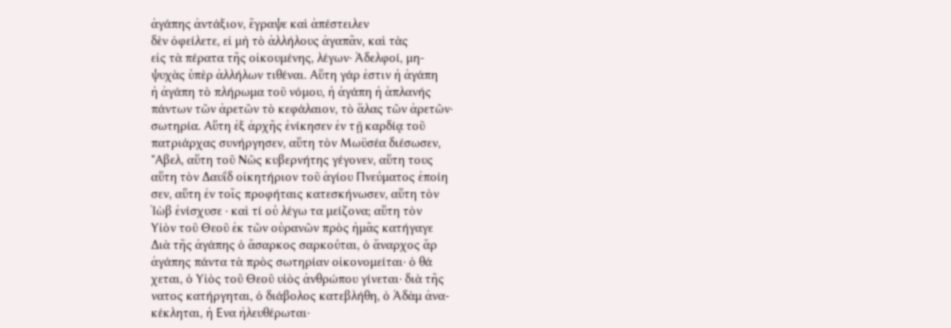ἀγάπης ἀντάξιον, ἔγραψε καὶ ἀπέστειλεν
δὲν ὀφείλετε, εἰ μὴ τὸ ἀλλήλους ἀγαπᾶν, καὶ τὰς
εἰς τὰ πέρατα τῆς οἰκουμένης, λέγων· Ἀδελφοί, μη-
ψυχὰς ὑπὲρ ἀλλήλων τιθέναι. Αὕτη γάρ ἐστιν ἡ ἀγάπη
ἡ ἀγάπη τὸ πλήρωμα τοῦ νόμου, ἡ ἀγάπη ἡ ἁπλανής
πάντων τῶν ἀρετῶν τὸ κεφάλαιον, τὸ ἅλας τῶν ἀρετῶν·
σωτηρία. Αὕτη ἐξ ἀρχῆς ἐνίκησεν ἐν τῇ καρδίᾳ τοῦ
πατριάρχας συνήργησεν, αὕτη τὸν Μωϋσέα διέσωσεν,
"Αβελ, αὕτη τοῦ Νῶς κυβερνήτης γέγονεν, αὕτη τους
αὕτη τὸν Δαυΐδ οἰκητήριον τοῦ ἁγίου Πνεύματος ἐποίη
σεν, αὕτη ἐν τοῖς προφήταις κατεσκήνωσεν, αὕτη τὸν
Ἰὼβ ἐνίσχυσε · καὶ τί οὐ λέγω τα μείζονα; αὕτη τὸν
Υἱὸν τοῦ Θεοῦ ἐκ τῶν οὐρανῶν πρὸς ἡμᾶς κατήγαγε
Διὰ τῆς ἀγάπης ὁ ἄσαρκος σαρκούται, ὁ ἄναρχος ἄρ
ἀγάπης πάντα τὰ πρὸς σωτηρίαν οἰκονομείται· ὁ θά
χεται, ὁ Υἱὸς τοῦ Θεοῦ υἱὸς ἀνθρώπου γίνεται· διὰ τῆς
νατος κατήργηται, ὁ διάβολος κατεβλήθη, ὁ Ἀδὰμ ἀνα-
κέκληται, ἡ Ενα ἠλευθέρωται·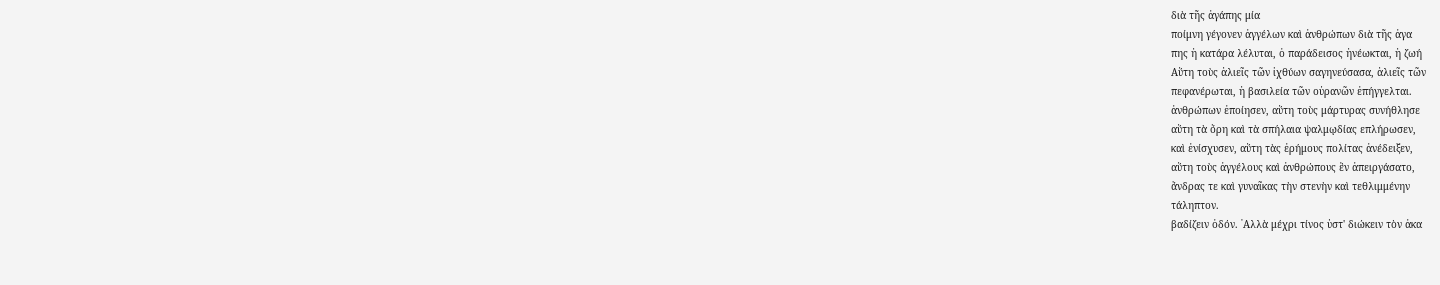διὰ τῆς ἀγάπης μία
ποίμνη γέγονεν ἀγγέλων καὶ ἀνθρώπων διὰ τῆς ἀγα
πης ἡ κατάρα λέλυται, ὁ παράδεισος ἡνέωκται, ἡ ζωή
Αὕτη τοὺς ἁλιεῖς τῶν ἰχθύων σαγηνεύσασα, ἁλιεῖς τῶν
πεφανέρωται, ἡ βασιλεία τῶν οὐρανῶν ἐπήγγελται.
ἀνθρώπων ἐποίησεν, αὕτη τοὺς μάρτυρας συνήθλησε
αὕτη τὰ ὄρη καὶ τὰ σπήλαια ψαλμῳδίας επλήρωσεν,
καὶ ἐνίσχυσεν, αὕτη τὰς ἐρήμους πολίτας ἀνέδειξεν,
αὕτη τοὺς ἀγγέλους καὶ ἀνθρώπους ἓν ἀπειργάσατο,
ἄνδρας τε καὶ γυναῖκας τὴν στενὴν καὶ τεθλιμμένην
τάληπτον.
βαδίζειν ὁδόν. ᾿Αλλὰ μέχρι τίνος ὑστ' διώκειν τὸν ἀκα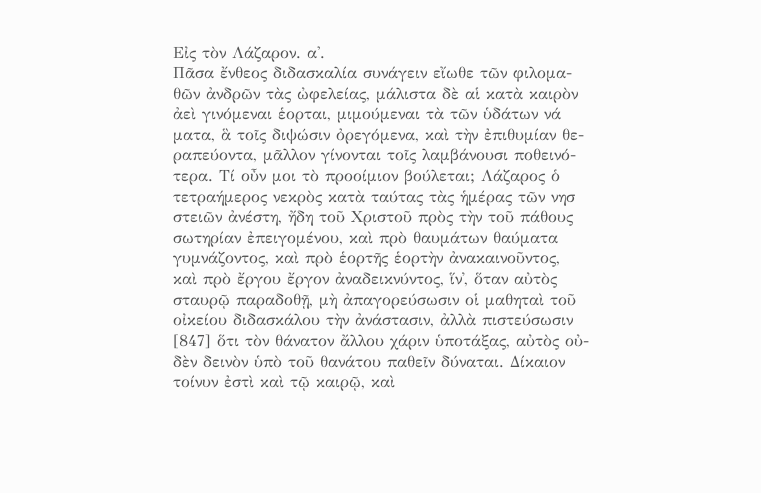Εἰς τὸν Λάζαρον. α'.
Πᾶσα ἔνθεος διδασκαλία συνάγειν εἴωθε τῶν φιλομα-
θῶν ἀνδρῶν τὰς ὠφελείας, μάλιστα δὲ αἱ κατὰ καιρὸν
ἀεὶ γινόμεναι ἑορται, μιμούμεναι τὰ τῶν ὑδάτων νά
ματα, ἃ τοῖς διψώσιν ὀρεγόμενα, καὶ τὴν ἐπιθυμίαν θε-
ραπεύοντα, μᾶλλον γίνονται τοῖς λαμβάνουσι ποθεινό-
τερα. Τί οὖν μοι τὸ προοίμιον βούλεται; Λάζαρος ὁ
τετραήμερος νεκρὸς κατὰ ταύτας τὰς ἡμέρας τῶν νησ
στειῶν ἀνέστη, ἤδη τοῦ Χριστοῦ πρὸς τὴν τοῦ πάθους
σωτηρίαν ἐπειγομένου, καὶ πρὸ θαυμάτων θαύματα
γυμνάζοντος, καὶ πρὸ ἑορτῆς ἑορτὴν ἀνακαινοῦντος,
καὶ πρὸ ἔργου ἔργον ἀναδεικνύντος, ἵν᾽, ὅταν αὐτὸς
σταυρῷ παραδοθῇ, μὴ ἀπαγορεύσωσιν οἱ μαθηταὶ τοῦ
οἰκείου διδασκάλου τὴν ἀνάστασιν, ἀλλὰ πιστεύσωσιν
[847] ὅτι τὸν θάνατον ἄλλου χάριν ὑποτάξας, αὐτὸς οὐ-
δὲν δεινὸν ὑπὸ τοῦ θανάτου παθεῖν δύναται. Δίκαιον
τοίνυν ἐστὶ καὶ τῷ καιρῷ, καὶ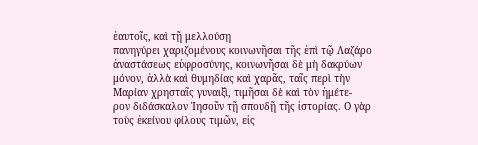ἑαυτοῖς, καὶ τῇ μελλούσῃ
πανηγύρει χαριζομένους κοινωνῆσαι τῆς ἐπὶ τῷ Λαζάρο
ἀναστάσεως εὐφροσύνης, κοινωνῆσαι δὲ μὴ δακρύων
μόνον, ἀλλὰ καὶ θυμηδίας καὶ χαρᾶς, ταῖς περὶ τὴν
Μαρίαν χρησταῖς γυναιξὶ, τιμῆσαι δὲ καὶ τὸν ἡμέτε-
ρον διδάσκαλον Ἰησοῦν τῇ σπουδῇ τῆς ἱστορίας. Ο γὰρ
τοὺς ἐκείνου φίλους τιμῶν, εἰς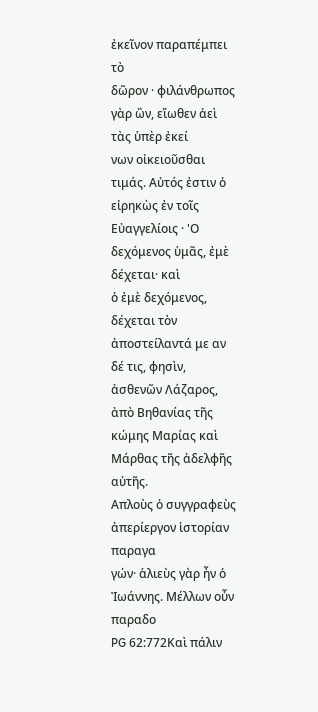ἐκεῖνον παραπέμπει τὸ
δῶρον · φιλάνθρωπος γὰρ ὢν, εἴωθεν ἀεὶ τὰς ὑπὲρ ἐκεί
νων οἰκειοῦσθαι τιμάς. Αὐτός ἐστιν ὁ εἰρηκὼς ἐν τοῖς
Εὐαγγελίοις · 'Ο δεχόμενος ὑμᾶς, ἐμὲ δέχεται· καὶ
ὁ ἐμὲ δεχόμενος, δέχεται τὸν ἀποστείλαντά με αν
δέ τις, φησὶν, ἀσθενῶν Λάζαρος, ἀπὸ Βηθανίας τῆς
κώμης Μαρίας καὶ Μάρθας τῆς ἀδελφῆς αὐτῆς.
Απλοὺς ὁ συγγραφεὺς ἀπερίεργον ἱστορίαν παραγα
γών· ἁλιεὺς γὰρ ἦν ὁ Ἰωάννης. Μέλλων οὖν παραδο
PG 62:772Καὶ πάλιν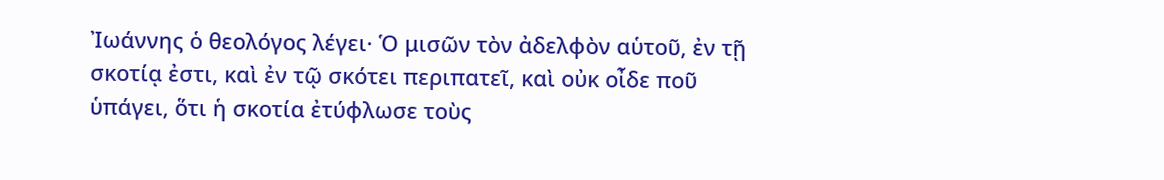Ἰωάννης ὁ θεολόγος λέγει· Ὁ μισῶν τὸν ἀδελφὸν αὑτοῦ, ἐν τῇ σκοτίᾳ ἐστι, καὶ ἐν τῷ σκότει περιπατεῖ, καὶ οὐκ οἶδε ποῦ ὑπάγει, ὅτι ἡ σκοτία ἐτύφλωσε τοὺς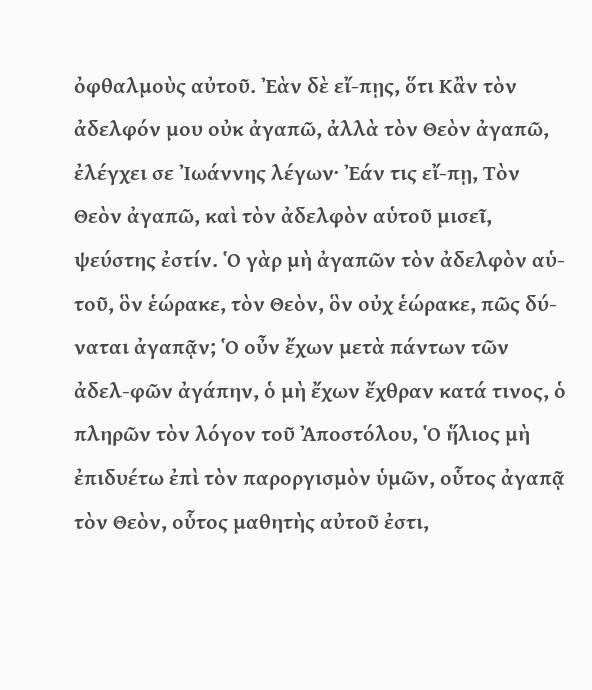ὀφθαλμοὺς αὐτοῦ. Ἐὰν δὲ εἴ-πῃς, ὅτι Κἂν τὸν ἀδελφόν μου οὐκ ἀγαπῶ, ἀλλὰ τὸν Θεὸν ἀγαπῶ, ἐλέγχει σε Ἰωάννης λέγων· Ἐάν τις εἴ-πῃ, Τὸν Θεὸν ἀγαπῶ, καὶ τὸν ἀδελφὸν αὑτοῦ μισεῖ, ψεύστης ἐστίν. Ὁ γὰρ μὴ ἀγαπῶν τὸν ἀδελφὸν αὑ-τοῦ, ὃν ἑώρακε, τὸν Θεὸν, ὃν οὐχ ἑώρακε, πῶς δύ-ναται ἀγαπᾷν; Ὁ οὖν ἔχων μετὰ πάντων τῶν ἀδελ-φῶν ἀγάπην, ὁ μὴ ἔχων ἔχθραν κατά τινος, ὁ πληρῶν τὸν λόγον τοῦ Ἀποστόλου, Ὁ ἥλιος μὴ ἐπιδυέτω ἐπὶ τὸν παροργισμὸν ὑμῶν, οὗτος ἀγαπᾷ τὸν Θεὸν, οὗτος μαθητὴς αὐτοῦ ἐστι,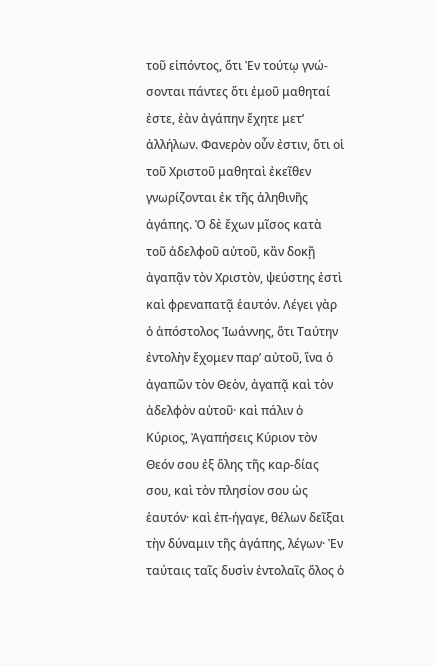τοῦ εἰπόντος, ὅτι Ἐν τούτῳ γνώ-σονται πάντες ὅτι ἐμοῦ μαθηταί ἐστε, ἐὰν ἀγάπην ἔχητε μετ’ ἀλλήλων. Φανερὸν οὖν ἐστιν, ὅτι οἱ τοῦ Χριστοῦ μαθηταὶ ἐκεῖθεν γνωρίζονται ἐκ τῆς ἀληθινῆς ἀγάπης. Ὁ δὲ ἔχων μῖσος κατὰ τοῦ ἀδελφοῦ αὐτοῦ, κἂν δοκῇ ἀγαπᾷν τὸν Χριστὸν, ψεύστης ἐστὶ καὶ φρεναπατᾷ ἑαυτόν. Λέγει γὰρ ὁ ἀπόστολος Ἰωάννης, ὅτι Ταύτην ἐντολὴν ἔχομεν παρ’ αὐτοῦ, ἵνα ὁ ἀγαπῶν τὸν Θεὸν, ἀγαπᾷ καὶ τὸν ἀδελφὸν αὑτοῦ· καὶ πάλιν ὁ Κύριος, Ἀγαπήσεις Κύριον τὸν Θεόν σου ἐξ ὅλης τῆς καρ-δίας σου, καὶ τὸν πλησίον σου ὡς ἑαυτόν· καὶ ἐπ-ήγαγε, θέλων δεῖξαι τὴν δύναμιν τῆς ἀγάπης, λέγων· Ἐν ταύταις ταῖς δυσὶν ἐντολαῖς ὅλος ὁ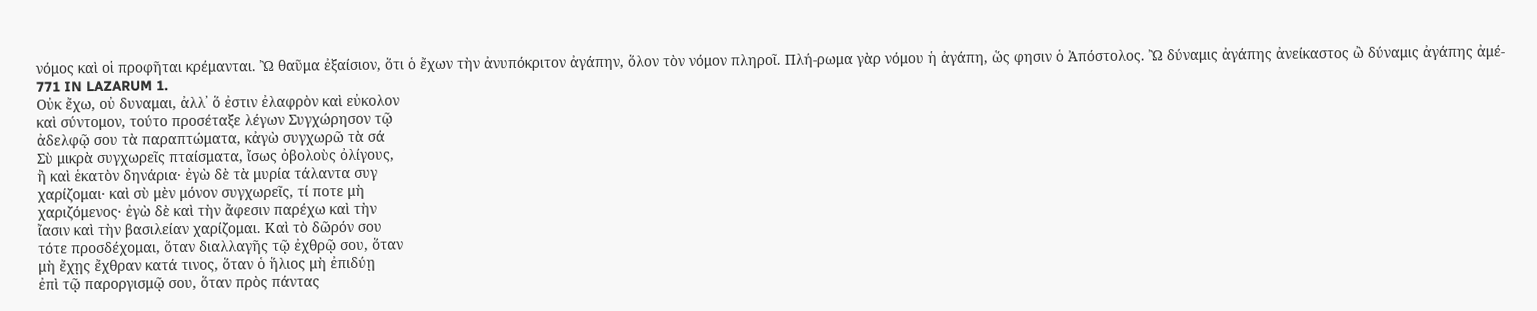νόμος καὶ οἱ προφῆται κρέμανται. Ὢ θαῦμα ἐξαίσιον, ὅτι ὁ ἔχων τὴν ἀνυπόκριτον ἀγάπην, ὅλον τὸν νόμον πληροῖ. Πλή-ρωμα γὰρ νόμου ἡ ἀγάπη, ὥς φησιν ὁ Ἀπόστολος. Ὢ δύναμις ἀγάπης ἀνείκαστος ὢ δύναμις ἀγάπης ἀμέ-
771 IN LAZARUM 1.
Οὐκ ἔχω, οὐ δυναμαι, ἀλλ᾽ ὅ ἐστιν ἐλαφρὸν καὶ εὐκολον
καὶ σύντομον, τούτο προσέταξε λέγων Συγχώρησον τῷ
ἀδελφῷ σου τὰ παραπτώματα, κἀγὼ συγχωρῶ τὰ σά
Σὺ μικρὰ συγχωρεῖς πταίσματα, ἴσως ὀβολοὺς ὀλίγους,
ἢ καὶ ἑκατὸν δηνάρια· ἐγὼ δὲ τὰ μυρία τάλαντα συγ
χαρίζομαι· καὶ σὺ μὲν μόνον συγχωρεῖς, τί ποτε μὴ
χαριζόμενος· ἐγὼ δὲ καὶ τὴν ἄφεσιν παρέχω καὶ τὴν
ἴασιν καὶ τὴν βασιλείαν χαρίζομαι. Καὶ τὸ δῶρόν σου
τότε προσδέχομαι, ὅταν διαλλαγῆς τῷ ἐχθρῷ σου, ὅταν
μὴ ἔχῃς ἔχθραν κατά τινος, ὅταν ὁ ἥλιος μὴ ἐπιδύῃ
ἐπὶ τῷ παροργισμῷ σου, ὅταν πρὸς πάντας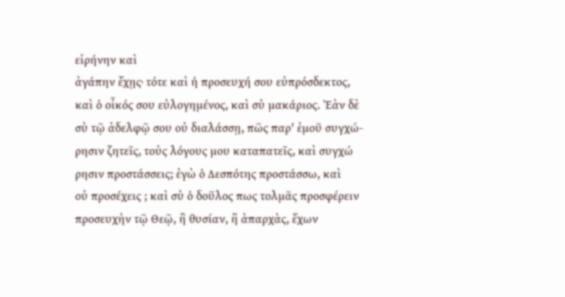εἰρήνην καὶ
ἀγάπην ἔχῃς· τότε καὶ ἡ προσευχή σου εὐπρόσδεκτος,
καὶ ὁ οἶκός σου εὐλογημένος, καὶ σὺ μακάριος. Ἐὰν δὲ
σὺ τῷ ἀδελφῷ σου οὐ διαλάσσῃ, πῶς παρ' ἐμοῦ συγχώ-
ρησιν ζητεῖς, τοὺς λόγους μου καταπατεῖς, καὶ συγχώ
ρησιν προστάσσεις; ἐγὼ ὁ Δεσπότης προστάσσω, καὶ
οὐ προσέχεις ; καὶ σὺ ὁ δοῦλος πως τολμᾶς προσφέρειν
προσευχὴν τῷ Θεῷ, ἢ θυσίαν, ἢ ἀπαρχὰς, ἔχων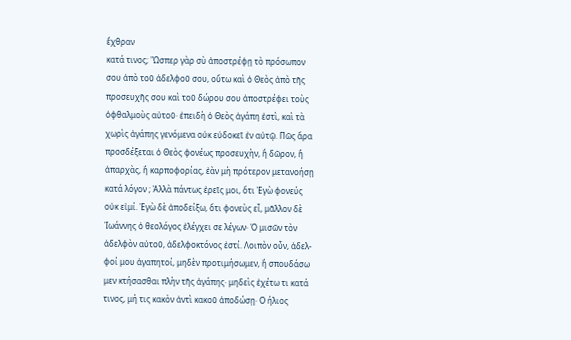ἔχθραν
κατά τινος; "Ωσπερ γὰρ σὺ ἀποστρέφῃ τὸ πρόσωπον
σου ἀπὸ τοῦ ἀδελφοῦ σου, οὕτω καὶ ὁ Θεὸς ἀπὸ τῆς
προσευχῆς σου καὶ τοῦ δώρου σου ἀποστρέφει τοὺς
ὀφθαλμοὺς αὐτοῦ· ἐπειδὴ ὁ Θεὸς ἀγάπη ἐστὶ, καὶ τὰ
χωρὶς ἀγάπης γενόμενα οὐκ εὐδοκεῖ ἐν αὐτῷ. Πῶς ἄρα
προσδέξεται ὁ Θεὸς φονέως προσευχὴν, ἢ δῶρον, ἢ
ἀπαρχὰς, ἢ καρποφορίας, ἐὰν μὴ πρότερον μετανοήσῃ
κατά λόγον ; Ἀλλὰ πάντως ἐρεῖς μοι, ὅτι Ἐγὼ φονεύς
οὐκ εἰμί. Ἐγὼ δὲ ἀποδείξω, ὅτι φονεὺς εἶ, μᾶλλον δὲ
Ἰωάννης ὁ θεολόγος ἐλέγχει σε λέγων· Ὁ μισῶν τὸν
ἀδελφὸν αὐτοῦ, ἀδελφοκτόνος ἐστί. Λοιπὸν οὖν, ἀδελ-
φοί μου ἀγαπητοί, μηδὲν προτιμήσωμεν, ἢ σπουδάσω
μεν κτήσασθαι πλὴν τῆς ἀγάπης· μηδεὶς ἐχέτω τι κατά
τινος, μή τις κακὸν ἀντὶ κακοῦ ἀποδώσῃ· Ο ήλιος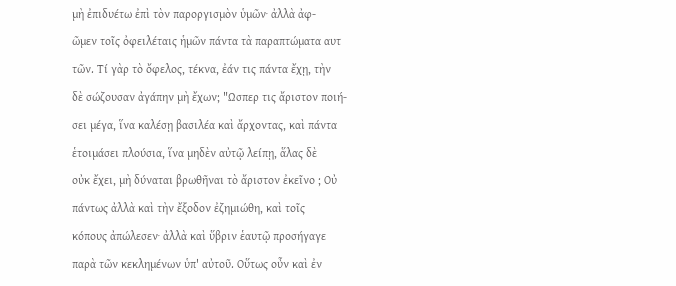μὴ ἐπιδυέτω ἐπὶ τὸν παροργισμὸν ὑμῶν· ἀλλὰ ἀφ-
ῶμεν τοῖς ὀφειλέταις ἡμῶν πάντα τὰ παραπτώματα αυτ
τῶν. Τί γὰρ τὸ ὄφελος, τέκνα, ἐάν τις πάντα ἔχῃ, τὴν
δὲ σώζουσαν ἀγάπην μὴ ἔχων; "Ωσπερ τις ἄριστον ποιή-
σει μέγα, ἵνα καλέσῃ βασιλέα καὶ ἄρχοντας, καὶ πάντα
ἑτοιμάσει πλούσια, ἵνα μηδὲν αὐτῷ λείπῃ, ἅλας δὲ
οὐκ ἔχει, μὴ δύναται βρωθῆναι τὸ ἄριστον ἐκεῖνο ; Οὐ
πάντως ἀλλὰ καὶ τὴν ἔξοδον ἐζημιώθη, καὶ τοῖς
κόπους ἀπώλεσεν· ἀλλὰ καὶ ὕβριν ἑαυτῷ προσήγαγε
παρὰ τῶν κεκλημένων ὑπ' αὐτοῦ. Οὕτως οὖν καὶ ἐν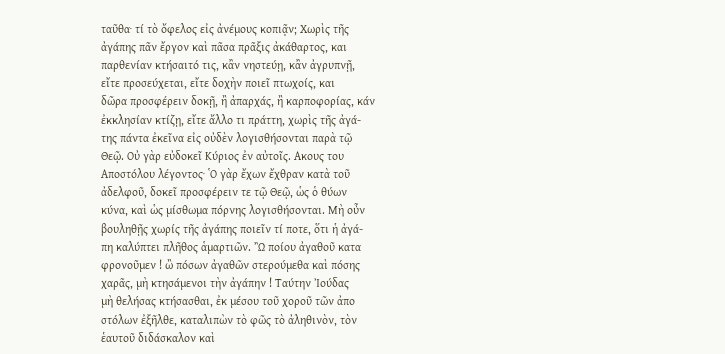ταῦθα· τί τὸ ὄφελος εἰς ἀνέμους κοπιᾷν; Χωρὶς τῆς
ἀγάπης πᾶν ἔργον καὶ πᾶσα πρᾶξις ἀκάθαρτος, και
παρθενίαν κτήσαιτό τις, κἂν νηστεύῃ, κἂν ἀγρυπνῇ,
εἴτε προσεύχεται, εἴτε δοχὴν ποιεῖ πτωχοίς, και
δῶρα προσφέρειν δοκῇ, ἢ ἀπαρχάς, ἢ καρποφορίας, κάν
ἐκκλησίαν κτίζῃ, εἴτε ἄλλο τι πράττη, χωρὶς τῆς ἀγά-
της πάντα ἐκεῖνα εἰς οὐδὲν λογισθήσονται παρὰ τῷ
Θεῷ. Οὐ γὰρ εὐδοκεῖ Κύριος ἐν αὐτοῖς. Ακους του
Αποστόλου λέγοντος· ῾Ο γὰρ ἔχων ἔχθραν κατὰ τοῦ
ἀδελφοῦ, δοκεῖ προσφέρειν τε τῷ Θεῷ, ὡς ὁ θύων
κύνα, καὶ ὡς μίσθωμα πόρνης λογισθήσονται. Μὴ οὖν
βουληθῇς χωρίς τῆς ἀγάπης ποιεῖν τί ποτε, ὅτι ἡ ἀγά-
πη καλύπτει πλῆθος ἁμαρτιῶν. Ὢ ποίου ἀγαθοῦ κατα
φρονοῦμεν ! ὢ πόσων ἀγαθῶν στερούμεθα καὶ πόσης
χαρᾶς, μὴ κτησάμενοι τὴν ἀγάπην ! Ταύτην Ἰούδας
μὴ θελήσας κτήσασθαι, ἐκ μέσου τοῦ χοροῦ τῶν ἀπο
στόλων ἐξῆλθε, καταλιπὼν τὸ φῶς τὸ ἀληθινὸν, τὸν
ἑαυτοῦ διδάσκαλον καὶ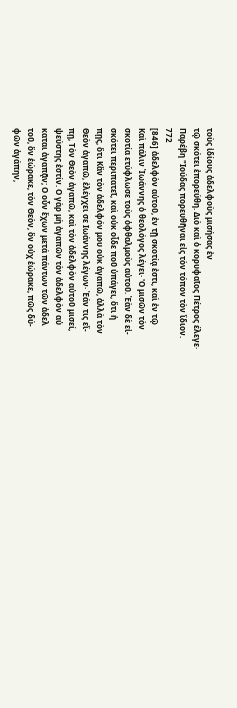τοὺς ἰδίους ἀδελφοὺς μισήσας ἐν
τῷ σκότει ἐπορεύθη. Διὸ καὶ ὁ κορυφαῖος Πέτρος έλεγε·
Παρέβη "Ιούδας πορευθῆναι εἰς τὸν τόπον τὸν ἴδιον.
772
[846] ἀδελφὸν αὐτοῦ, ἐν τῇ σκοτίᾳ ἐστι, καὶ ἐν τῷ
Καὶ πάλιν Ἰωάννης ὁ θεολόγος λέγει· 'Ο μισῶν τὸν
σκοτία ετύφλωσε τοὺς ὀφθαλμοὺς αὐτοῦ. Ἐὰν δὲ εἰ-
σκότει περιπατεῖ, καὶ οὐκ οἶδε ποῦ ὑπάγει, ὅτι ἡ
πῃς, ὅτι Κἂν τὸν ἀδελφόν μου οὐκ ἀγαπῶ, ἀλλὰ τὸν
Θεὸν ἀγαπῶ, ἐλέγχει σε Ιωάννης λέγων· Ἐάν τις εἴ-
πῃ, Τὸν Θεὸν ἀγαπῶ, καὶ τὸν ἀδελφὸν αὐτοῦ μισεί,
ψεύστης ἐστίν. Ο γὰρ μὴ ἀγαπῶν τὸν ἀδελφὸν αὐ
καται ἀγαπᾷν; Ο οὖν ἔχων μετά πάντων τῶν ἀδελ
τοῦ, ὃν ἑώρακε, τὸν Θεὸν, ὃν οὐχ ἑώρακε, πῶς δύ-
φῶν ἀγάπην,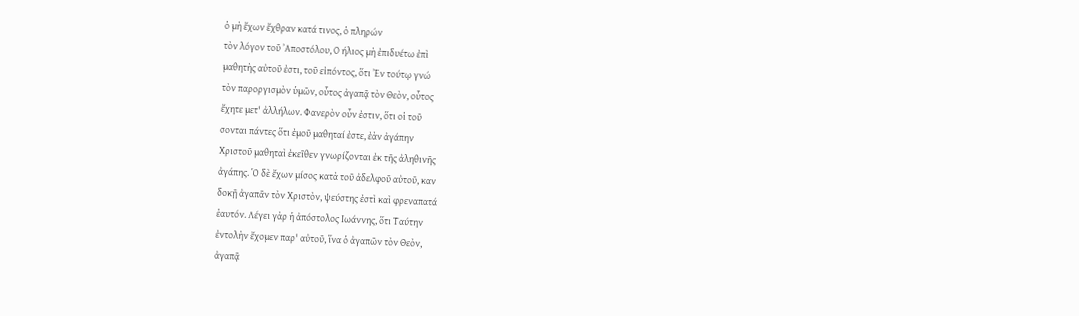ὁ μὴ ἔχων ἔχθραν κατά τινος, ὁ πληρών
τὸν λόγον τοῦ ᾿Αποστόλου, Ο ήλιος μὴ ἐπιδυέτω ἐπὶ
μαθητὴς αὐτοῦ ἐστι, τοῦ εἰπόντος, ὅτι Ἐν τούτῳ γνώ
τὸν παροργισμὸν ὑμῶν, οὗτος ἀγαπᾷ τὸν Θεὸν, οὗτος
ἔχητε μετ' ἀλλήλων. Φανερὸν οὖν ἐστιν, ὅτι οἱ τοῦ
σονται πάντες ὅτι ἐμοῦ μαθηταί ἐστε, ἐὰν ἀγάπην
Χριστοῦ μαθηταὶ ἐκεῖθεν γνωρίζονται ἐκ τῆς ἀληθινῆς
ἀγάπης. Ὁ δὲ ἔχων μίσος κατὰ τοῦ ἀδελφοῦ αὐτοῦ, καν
δοκῇ ἀγαπᾶν τὸν Χριστὸν, ψεύστης ἐστὶ καὶ φρεναπατά
ἑαυτόν. Λέγει γὰρ ἡ ἀπόστολος Ιωάννης, ὅτι Ταύτην
ἐντολὴν ἔχομεν παρ' αὐτοῦ, ἵνα ὁ ἀγαπῶν τὸν Θεὸν,
ἀγαπᾷ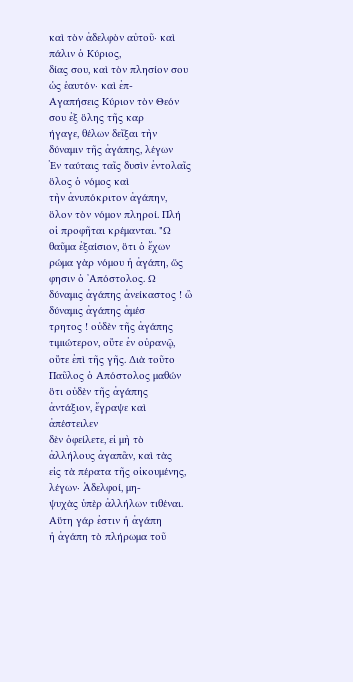καὶ τὸν ἀδελφὸν αὐτοῦ· καὶ πάλιν ὁ Κύριος,
δίας σου, καὶ τὸν πλησίον σου ὡς ἑαυτόν· καὶ ἐπ-
Αγαπήσεις Κύριον τὸν Θεόν σου ἐξ ὅλης τῆς καρ
ήγαγε, θέλων δεῖξαι τὴν δύναμιν τῆς ἀγάπης, λέγων
Ἐν ταύταις ταῖς δυσὶν ἐντολαῖς ὅλος ὁ νόμος καὶ
τὴν ἀνυπόκριτον ἀγάπην, ὅλον τὸν νόμον πληροί. Πλή
οἱ προφῆται κρέμανται. "Ω θαῦμα ἐξαίσιον, ὅτι ὁ ἔχων
ρώμα γὰρ νόμου ἡ ἀγάπη, ὥς φησιν ὁ ᾿Απόστολος. Ω
δύναμις ἀγάπης ἀνείκαστος ! ὢ δύναμις ἀγάπης ἀμέσ
τρητος ! οὐδὲν τῆς ἀγάπης τιμιώτερον, οὔτε ἐν οὐρανῷ,
οὔτε ἐπὶ τῆς γῆς. Διὰ τοῦτο Παῦλος ὁ Απόστολος μαθών
ὅτι οὐδὲν τῆς ἀγάπης ἀντάξιον, ἔγραψε καὶ ἀπέστειλεν
δὲν ὀφείλετε, εἰ μὴ τὸ ἀλλήλους ἀγαπᾶν, καὶ τὰς
εἰς τὰ πέρατα τῆς οἰκουμένης, λέγων· Ἀδελφοί, μη-
ψυχὰς ὑπὲρ ἀλλήλων τιθέναι. Αὕτη γάρ ἐστιν ἡ ἀγάπη
ἡ ἀγάπη τὸ πλήρωμα τοῦ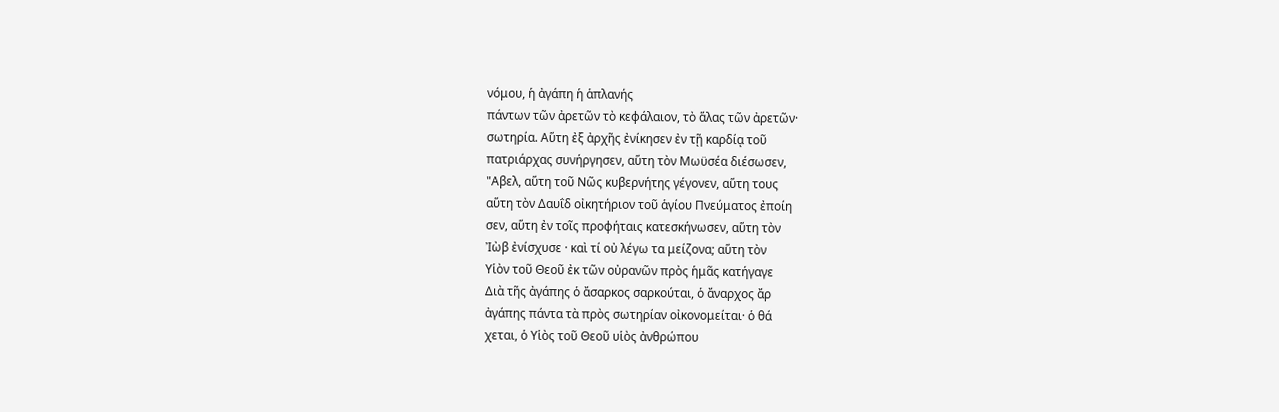νόμου, ἡ ἀγάπη ἡ ἁπλανής
πάντων τῶν ἀρετῶν τὸ κεφάλαιον, τὸ ἅλας τῶν ἀρετῶν·
σωτηρία. Αὕτη ἐξ ἀρχῆς ἐνίκησεν ἐν τῇ καρδίᾳ τοῦ
πατριάρχας συνήργησεν, αὕτη τὸν Μωϋσέα διέσωσεν,
"Αβελ, αὕτη τοῦ Νῶς κυβερνήτης γέγονεν, αὕτη τους
αὕτη τὸν Δαυΐδ οἰκητήριον τοῦ ἁγίου Πνεύματος ἐποίη
σεν, αὕτη ἐν τοῖς προφήταις κατεσκήνωσεν, αὕτη τὸν
Ἰὼβ ἐνίσχυσε · καὶ τί οὐ λέγω τα μείζονα; αὕτη τὸν
Υἱὸν τοῦ Θεοῦ ἐκ τῶν οὐρανῶν πρὸς ἡμᾶς κατήγαγε
Διὰ τῆς ἀγάπης ὁ ἄσαρκος σαρκούται, ὁ ἄναρχος ἄρ
ἀγάπης πάντα τὰ πρὸς σωτηρίαν οἰκονομείται· ὁ θά
χεται, ὁ Υἱὸς τοῦ Θεοῦ υἱὸς ἀνθρώπου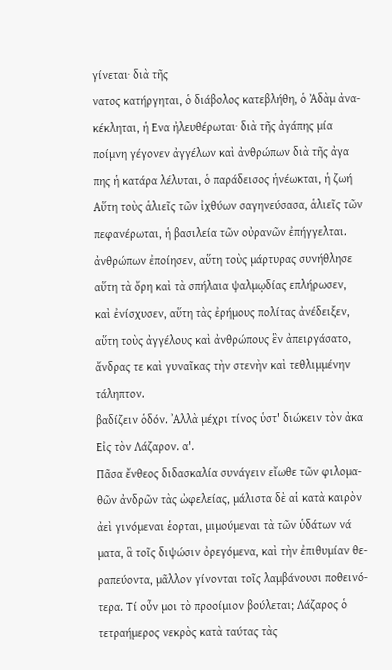γίνεται· διὰ τῆς
νατος κατήργηται, ὁ διάβολος κατεβλήθη, ὁ Ἀδὰμ ἀνα-
κέκληται, ἡ Ενα ἠλευθέρωται· διὰ τῆς ἀγάπης μία
ποίμνη γέγονεν ἀγγέλων καὶ ἀνθρώπων διὰ τῆς ἀγα
πης ἡ κατάρα λέλυται, ὁ παράδεισος ἡνέωκται, ἡ ζωή
Αὕτη τοὺς ἁλιεῖς τῶν ἰχθύων σαγηνεύσασα, ἁλιεῖς τῶν
πεφανέρωται, ἡ βασιλεία τῶν οὐρανῶν ἐπήγγελται.
ἀνθρώπων ἐποίησεν, αὕτη τοὺς μάρτυρας συνήθλησε
αὕτη τὰ ὄρη καὶ τὰ σπήλαια ψαλμῳδίας επλήρωσεν,
καὶ ἐνίσχυσεν, αὕτη τὰς ἐρήμους πολίτας ἀνέδειξεν,
αὕτη τοὺς ἀγγέλους καὶ ἀνθρώπους ἓν ἀπειργάσατο,
ἄνδρας τε καὶ γυναῖκας τὴν στενὴν καὶ τεθλιμμένην
τάληπτον.
βαδίζειν ὁδόν. ᾿Αλλὰ μέχρι τίνος ὑστ' διώκειν τὸν ἀκα
Εἰς τὸν Λάζαρον. α'.
Πᾶσα ἔνθεος διδασκαλία συνάγειν εἴωθε τῶν φιλομα-
θῶν ἀνδρῶν τὰς ὠφελείας, μάλιστα δὲ αἱ κατὰ καιρὸν
ἀεὶ γινόμεναι ἑορται, μιμούμεναι τὰ τῶν ὑδάτων νά
ματα, ἃ τοῖς διψώσιν ὀρεγόμενα, καὶ τὴν ἐπιθυμίαν θε-
ραπεύοντα, μᾶλλον γίνονται τοῖς λαμβάνουσι ποθεινό-
τερα. Τί οὖν μοι τὸ προοίμιον βούλεται; Λάζαρος ὁ
τετραήμερος νεκρὸς κατὰ ταύτας τὰς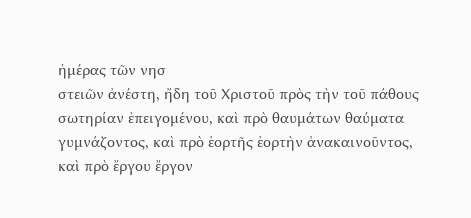ἡμέρας τῶν νησ
στειῶν ἀνέστη, ἤδη τοῦ Χριστοῦ πρὸς τὴν τοῦ πάθους
σωτηρίαν ἐπειγομένου, καὶ πρὸ θαυμάτων θαύματα
γυμνάζοντος, καὶ πρὸ ἑορτῆς ἑορτὴν ἀνακαινοῦντος,
καὶ πρὸ ἔργου ἔργον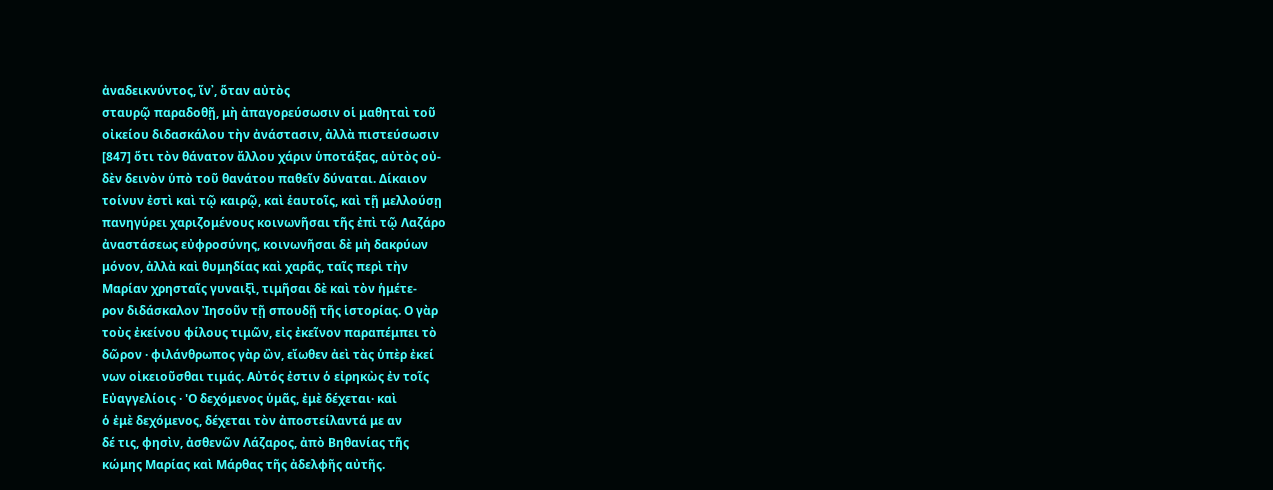ἀναδεικνύντος, ἵν᾽, ὅταν αὐτὸς
σταυρῷ παραδοθῇ, μὴ ἀπαγορεύσωσιν οἱ μαθηταὶ τοῦ
οἰκείου διδασκάλου τὴν ἀνάστασιν, ἀλλὰ πιστεύσωσιν
[847] ὅτι τὸν θάνατον ἄλλου χάριν ὑποτάξας, αὐτὸς οὐ-
δὲν δεινὸν ὑπὸ τοῦ θανάτου παθεῖν δύναται. Δίκαιον
τοίνυν ἐστὶ καὶ τῷ καιρῷ, καὶ ἑαυτοῖς, καὶ τῇ μελλούσῃ
πανηγύρει χαριζομένους κοινωνῆσαι τῆς ἐπὶ τῷ Λαζάρο
ἀναστάσεως εὐφροσύνης, κοινωνῆσαι δὲ μὴ δακρύων
μόνον, ἀλλὰ καὶ θυμηδίας καὶ χαρᾶς, ταῖς περὶ τὴν
Μαρίαν χρησταῖς γυναιξὶ, τιμῆσαι δὲ καὶ τὸν ἡμέτε-
ρον διδάσκαλον Ἰησοῦν τῇ σπουδῇ τῆς ἱστορίας. Ο γὰρ
τοὺς ἐκείνου φίλους τιμῶν, εἰς ἐκεῖνον παραπέμπει τὸ
δῶρον · φιλάνθρωπος γὰρ ὢν, εἴωθεν ἀεὶ τὰς ὑπὲρ ἐκεί
νων οἰκειοῦσθαι τιμάς. Αὐτός ἐστιν ὁ εἰρηκὼς ἐν τοῖς
Εὐαγγελίοις · 'Ο δεχόμενος ὑμᾶς, ἐμὲ δέχεται· καὶ
ὁ ἐμὲ δεχόμενος, δέχεται τὸν ἀποστείλαντά με αν
δέ τις, φησὶν, ἀσθενῶν Λάζαρος, ἀπὸ Βηθανίας τῆς
κώμης Μαρίας καὶ Μάρθας τῆς ἀδελφῆς αὐτῆς.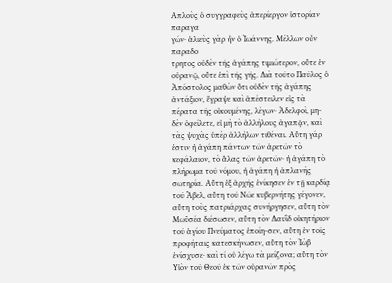Απλοὺς ὁ συγγραφεὺς ἀπερίεργον ἱστορίαν παραγα
γών· ἁλιεὺς γὰρ ἦν ὁ Ἰωάννης. Μέλλων οὖν παραδο
τρητος οὐδὲν τῆς ἀγάπης τιμιώτερον, οὔτε ἐν οὐρανῷ, οὔτε ἐπὶ τῆς γῆς. Διὰ τοῦτο Παῦλος ὁ Ἀπόστολος μαθὼν ὅτι οὐδὲν τῆς ἀγάπης ἀντάξιον, ἔγραψε καὶ ἀπέστειλεν εἰς τὰ πέρατα τῆς οἰκουμένης, λέγων· Ἀδελφοὶ, μη-δὲν ὀφείλετε, εἰ μὴ τὸ ἀλλήλους ἀγαπᾷν, καὶ τὰς ψυχὰς ὑπὲρ ἀλλήλων τιθέναι. Αὕτη γάρ ἐστιν ἡ ἀγάπη πάντων τῶν ἀρετῶν τὸ κεφάλαιον, τὸ ἅλας τῶν ἀρετῶν· ἡ ἀγάπη τὸ πλήρωμα τοῦ νόμου, ἡ ἀγάπη ἡ ἀπλανὴς σωτηρία. Αὕτη ἐξ ἀρχῆς ἐνίκησεν ἐν τῇ καρδίᾳ τοῦ Ἄβελ, αὕτη τοῦ Νῶε κυβερνήτης γέγονεν, αὕτη τοὺς πατριάρχας συνήργησεν, αὕτη τὸν Μωϋσέα διέσωσεν, αὕτη τὸν Δαυὶ̈δ οἰκητήριον τοῦ ἁγίου Πνεύματος ἐποίη-σεν, αὕτη ἐν τοῖς προφήταις κατεσκήνωσεν, αὕτη τὸν Ἰὼβ ἐνίσχυσε· καὶ τί οὐ λέγω τὰ μείζονα; αὕτη τὸν Υἱὸν τοῦ Θεοῦ ἐκ τῶν οὐρανῶν πρὸς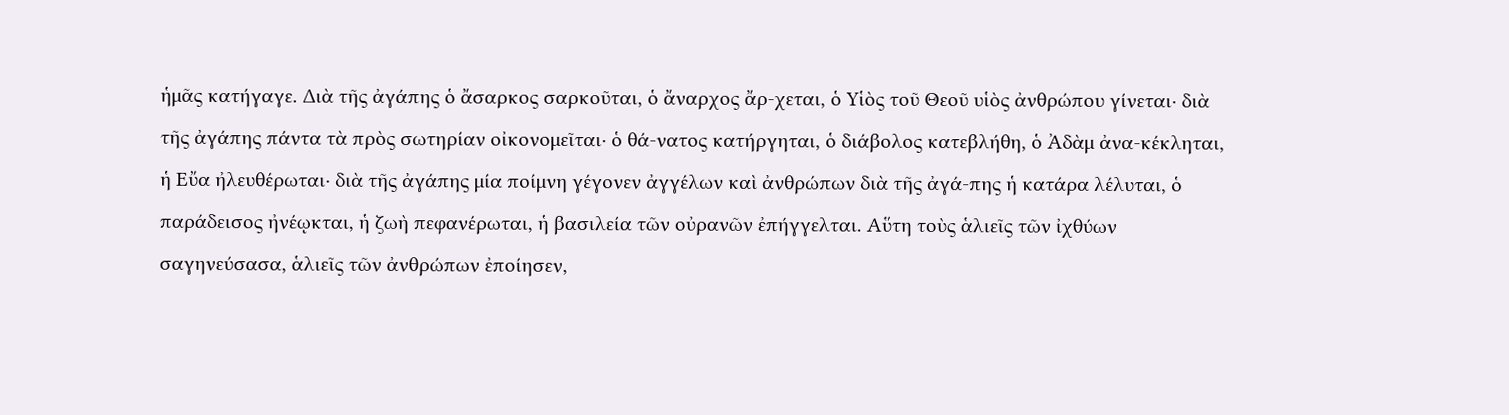ἡμᾶς κατήγαγε. Διὰ τῆς ἀγάπης ὁ ἄσαρκος σαρκοῦται, ὁ ἄναρχος ἄρ-χεται, ὁ Υἱὸς τοῦ Θεοῦ υἱὸς ἀνθρώπου γίνεται· διὰ τῆς ἀγάπης πάντα τὰ πρὸς σωτηρίαν οἰκονομεῖται· ὁ θά-νατος κατήργηται, ὁ διάβολος κατεβλήθη, ὁ Ἀδὰμ ἀνα-κέκληται, ἡ Εὔα ἠλευθέρωται· διὰ τῆς ἀγάπης μία ποίμνη γέγονεν ἀγγέλων καὶ ἀνθρώπων διὰ τῆς ἀγά-πης ἡ κατάρα λέλυται, ὁ παράδεισος ἠνέῳκται, ἡ ζωὴ πεφανέρωται, ἡ βασιλεία τῶν οὐρανῶν ἐπήγγελται. Αὕτη τοὺς ἁλιεῖς τῶν ἰχθύων σαγηνεύσασα, ἁλιεῖς τῶν ἀνθρώπων ἐποίησεν,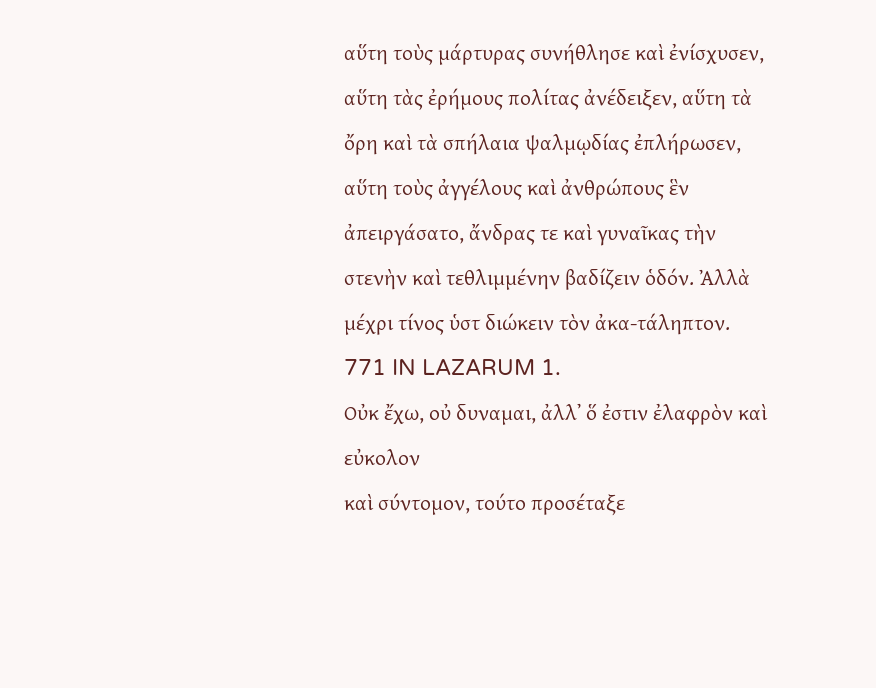αὕτη τοὺς μάρτυρας συνήθλησε καὶ ἐνίσχυσεν, αὕτη τὰς ἐρήμους πολίτας ἀνέδειξεν, αὕτη τὰ ὄρη καὶ τὰ σπήλαια ψαλμῳδίας ἐπλήρωσεν, αὕτη τοὺς ἀγγέλους καὶ ἀνθρώπους ἓν ἀπειργάσατο, ἄνδρας τε καὶ γυναῖκας τὴν στενὴν καὶ τεθλιμμένην βαδίζειν ὁδόν. Ἀλλὰ μέχρι τίνος ὑστ διώκειν τὸν ἀκα-τάληπτον.
771 IN LAZARUM 1.
Οὐκ ἔχω, οὐ δυναμαι, ἀλλ᾽ ὅ ἐστιν ἐλαφρὸν καὶ εὐκολον
καὶ σύντομον, τούτο προσέταξε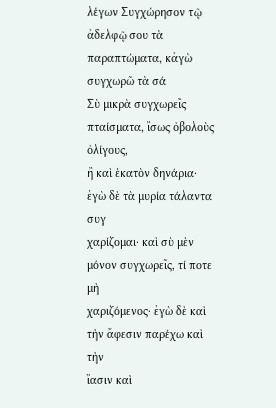λέγων Συγχώρησον τῷ
ἀδελφῷ σου τὰ παραπτώματα, κἀγὼ συγχωρῶ τὰ σά
Σὺ μικρὰ συγχωρεῖς πταίσματα, ἴσως ὀβολοὺς ὀλίγους,
ἢ καὶ ἑκατὸν δηνάρια· ἐγὼ δὲ τὰ μυρία τάλαντα συγ
χαρίζομαι· καὶ σὺ μὲν μόνον συγχωρεῖς, τί ποτε μὴ
χαριζόμενος· ἐγὼ δὲ καὶ τὴν ἄφεσιν παρέχω καὶ τὴν
ἴασιν καὶ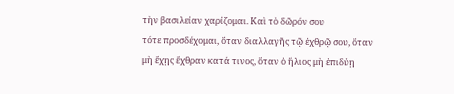τὴν βασιλείαν χαρίζομαι. Καὶ τὸ δῶρόν σου
τότε προσδέχομαι, ὅταν διαλλαγῆς τῷ ἐχθρῷ σου, ὅταν
μὴ ἔχῃς ἔχθραν κατά τινος, ὅταν ὁ ἥλιος μὴ ἐπιδύῃ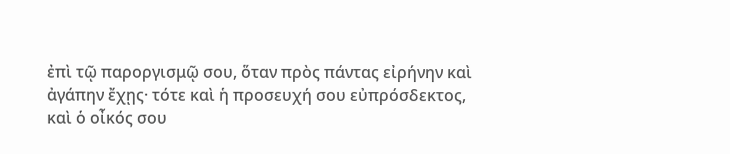ἐπὶ τῷ παροργισμῷ σου, ὅταν πρὸς πάντας εἰρήνην καὶ
ἀγάπην ἔχῃς· τότε καὶ ἡ προσευχή σου εὐπρόσδεκτος,
καὶ ὁ οἶκός σου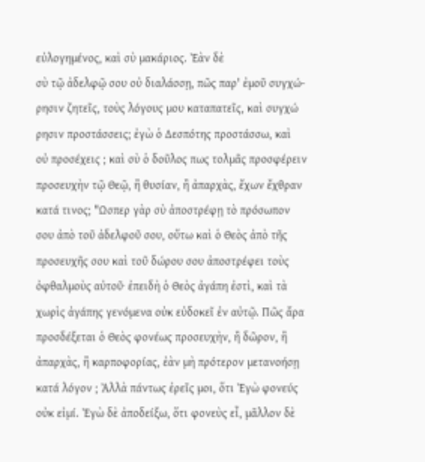εὐλογημένος, καὶ σὺ μακάριος. Ἐὰν δὲ
σὺ τῷ ἀδελφῷ σου οὐ διαλάσσῃ, πῶς παρ' ἐμοῦ συγχώ-
ρησιν ζητεῖς, τοὺς λόγους μου καταπατεῖς, καὶ συγχώ
ρησιν προστάσσεις; ἐγὼ ὁ Δεσπότης προστάσσω, καὶ
οὐ προσέχεις ; καὶ σὺ ὁ δοῦλος πως τολμᾶς προσφέρειν
προσευχὴν τῷ Θεῷ, ἢ θυσίαν, ἢ ἀπαρχὰς, ἔχων ἔχθραν
κατά τινος; "Ωσπερ γὰρ σὺ ἀποστρέφῃ τὸ πρόσωπον
σου ἀπὸ τοῦ ἀδελφοῦ σου, οὕτω καὶ ὁ Θεὸς ἀπὸ τῆς
προσευχῆς σου καὶ τοῦ δώρου σου ἀποστρέφει τοὺς
ὀφθαλμοὺς αὐτοῦ· ἐπειδὴ ὁ Θεὸς ἀγάπη ἐστὶ, καὶ τὰ
χωρὶς ἀγάπης γενόμενα οὐκ εὐδοκεῖ ἐν αὐτῷ. Πῶς ἄρα
προσδέξεται ὁ Θεὸς φονέως προσευχὴν, ἢ δῶρον, ἢ
ἀπαρχὰς, ἢ καρποφορίας, ἐὰν μὴ πρότερον μετανοήσῃ
κατά λόγον ; Ἀλλὰ πάντως ἐρεῖς μοι, ὅτι Ἐγὼ φονεύς
οὐκ εἰμί. Ἐγὼ δὲ ἀποδείξω, ὅτι φονεὺς εἶ, μᾶλλον δὲ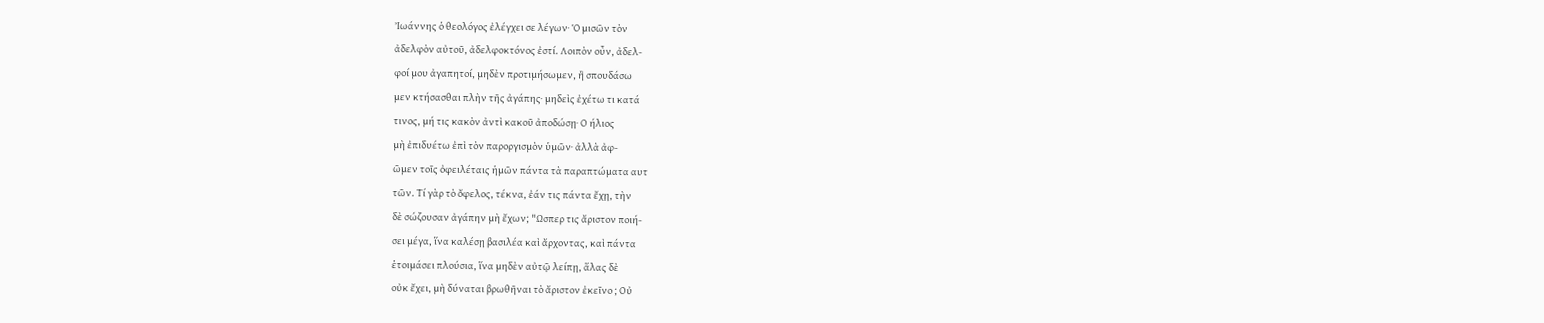Ἰωάννης ὁ θεολόγος ἐλέγχει σε λέγων· Ὁ μισῶν τὸν
ἀδελφὸν αὐτοῦ, ἀδελφοκτόνος ἐστί. Λοιπὸν οὖν, ἀδελ-
φοί μου ἀγαπητοί, μηδὲν προτιμήσωμεν, ἢ σπουδάσω
μεν κτήσασθαι πλὴν τῆς ἀγάπης· μηδεὶς ἐχέτω τι κατά
τινος, μή τις κακὸν ἀντὶ κακοῦ ἀποδώσῃ· Ο ήλιος
μὴ ἐπιδυέτω ἐπὶ τὸν παροργισμὸν ὑμῶν· ἀλλὰ ἀφ-
ῶμεν τοῖς ὀφειλέταις ἡμῶν πάντα τὰ παραπτώματα αυτ
τῶν. Τί γὰρ τὸ ὄφελος, τέκνα, ἐάν τις πάντα ἔχῃ, τὴν
δὲ σώζουσαν ἀγάπην μὴ ἔχων; "Ωσπερ τις ἄριστον ποιή-
σει μέγα, ἵνα καλέσῃ βασιλέα καὶ ἄρχοντας, καὶ πάντα
ἑτοιμάσει πλούσια, ἵνα μηδὲν αὐτῷ λείπῃ, ἅλας δὲ
οὐκ ἔχει, μὴ δύναται βρωθῆναι τὸ ἄριστον ἐκεῖνο ; Οὐ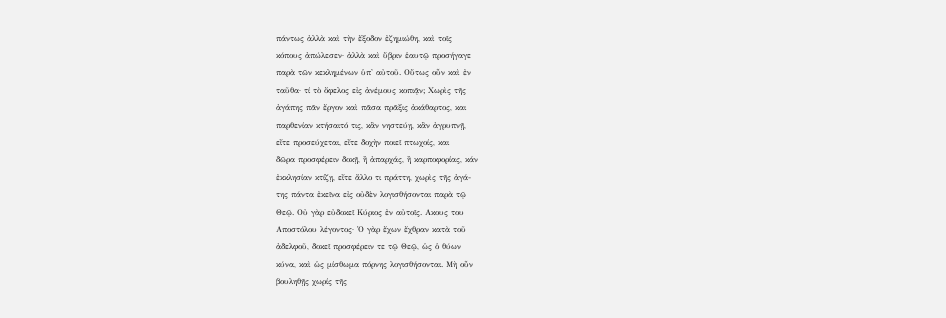πάντως ἀλλὰ καὶ τὴν ἔξοδον ἐζημιώθη, καὶ τοῖς
κόπους ἀπώλεσεν· ἀλλὰ καὶ ὕβριν ἑαυτῷ προσήγαγε
παρὰ τῶν κεκλημένων ὑπ' αὐτοῦ. Οὕτως οὖν καὶ ἐν
ταῦθα· τί τὸ ὄφελος εἰς ἀνέμους κοπιᾷν; Χωρὶς τῆς
ἀγάπης πᾶν ἔργον καὶ πᾶσα πρᾶξις ἀκάθαρτος, και
παρθενίαν κτήσαιτό τις, κἂν νηστεύῃ, κἂν ἀγρυπνῇ,
εἴτε προσεύχεται, εἴτε δοχὴν ποιεῖ πτωχοίς, και
δῶρα προσφέρειν δοκῇ, ἢ ἀπαρχάς, ἢ καρποφορίας, κάν
ἐκκλησίαν κτίζῃ, εἴτε ἄλλο τι πράττη, χωρὶς τῆς ἀγά-
της πάντα ἐκεῖνα εἰς οὐδὲν λογισθήσονται παρὰ τῷ
Θεῷ. Οὐ γὰρ εὐδοκεῖ Κύριος ἐν αὐτοῖς. Ακους του
Αποστόλου λέγοντος· ῾Ο γὰρ ἔχων ἔχθραν κατὰ τοῦ
ἀδελφοῦ, δοκεῖ προσφέρειν τε τῷ Θεῷ, ὡς ὁ θύων
κύνα, καὶ ὡς μίσθωμα πόρνης λογισθήσονται. Μὴ οὖν
βουληθῇς χωρίς τῆς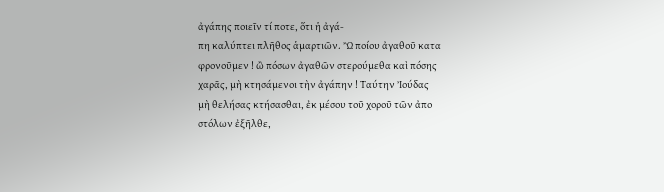ἀγάπης ποιεῖν τί ποτε, ὅτι ἡ ἀγά-
πη καλύπτει πλῆθος ἁμαρτιῶν. Ὢ ποίου ἀγαθοῦ κατα
φρονοῦμεν ! ὢ πόσων ἀγαθῶν στερούμεθα καὶ πόσης
χαρᾶς, μὴ κτησάμενοι τὴν ἀγάπην ! Ταύτην Ἰούδας
μὴ θελήσας κτήσασθαι, ἐκ μέσου τοῦ χοροῦ τῶν ἀπο
στόλων ἐξῆλθε,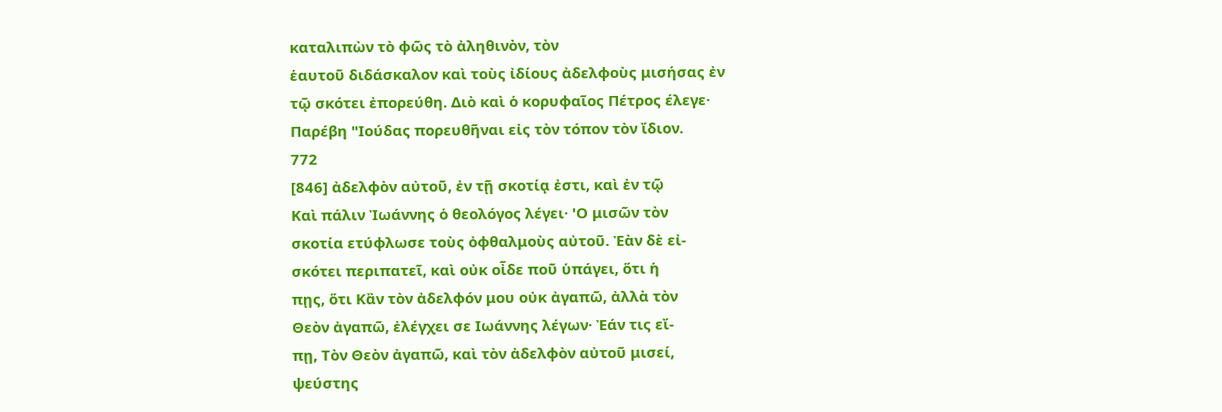καταλιπὼν τὸ φῶς τὸ ἀληθινὸν, τὸν
ἑαυτοῦ διδάσκαλον καὶ τοὺς ἰδίους ἀδελφοὺς μισήσας ἐν
τῷ σκότει ἐπορεύθη. Διὸ καὶ ὁ κορυφαῖος Πέτρος έλεγε·
Παρέβη "Ιούδας πορευθῆναι εἰς τὸν τόπον τὸν ἴδιον.
772
[846] ἀδελφὸν αὐτοῦ, ἐν τῇ σκοτίᾳ ἐστι, καὶ ἐν τῷ
Καὶ πάλιν Ἰωάννης ὁ θεολόγος λέγει· 'Ο μισῶν τὸν
σκοτία ετύφλωσε τοὺς ὀφθαλμοὺς αὐτοῦ. Ἐὰν δὲ εἰ-
σκότει περιπατεῖ, καὶ οὐκ οἶδε ποῦ ὑπάγει, ὅτι ἡ
πῃς, ὅτι Κἂν τὸν ἀδελφόν μου οὐκ ἀγαπῶ, ἀλλὰ τὸν
Θεὸν ἀγαπῶ, ἐλέγχει σε Ιωάννης λέγων· Ἐάν τις εἴ-
πῃ, Τὸν Θεὸν ἀγαπῶ, καὶ τὸν ἀδελφὸν αὐτοῦ μισεί,
ψεύστης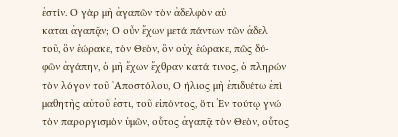ἐστίν. Ο γὰρ μὴ ἀγαπῶν τὸν ἀδελφὸν αὐ
καται ἀγαπᾷν; Ο οὖν ἔχων μετά πάντων τῶν ἀδελ
τοῦ, ὃν ἑώρακε, τὸν Θεὸν, ὃν οὐχ ἑώρακε, πῶς δύ-
φῶν ἀγάπην, ὁ μὴ ἔχων ἔχθραν κατά τινος, ὁ πληρών
τὸν λόγον τοῦ ᾿Αποστόλου, Ο ήλιος μὴ ἐπιδυέτω ἐπὶ
μαθητὴς αὐτοῦ ἐστι, τοῦ εἰπόντος, ὅτι Ἐν τούτῳ γνώ
τὸν παροργισμὸν ὑμῶν, οὗτος ἀγαπᾷ τὸν Θεὸν, οὗτος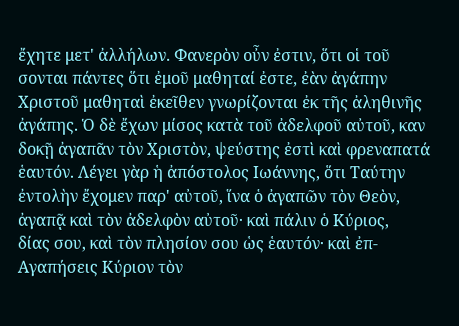ἔχητε μετ' ἀλλήλων. Φανερὸν οὖν ἐστιν, ὅτι οἱ τοῦ
σονται πάντες ὅτι ἐμοῦ μαθηταί ἐστε, ἐὰν ἀγάπην
Χριστοῦ μαθηταὶ ἐκεῖθεν γνωρίζονται ἐκ τῆς ἀληθινῆς
ἀγάπης. Ὁ δὲ ἔχων μίσος κατὰ τοῦ ἀδελφοῦ αὐτοῦ, καν
δοκῇ ἀγαπᾶν τὸν Χριστὸν, ψεύστης ἐστὶ καὶ φρεναπατά
ἑαυτόν. Λέγει γὰρ ἡ ἀπόστολος Ιωάννης, ὅτι Ταύτην
ἐντολὴν ἔχομεν παρ' αὐτοῦ, ἵνα ὁ ἀγαπῶν τὸν Θεὸν,
ἀγαπᾷ καὶ τὸν ἀδελφὸν αὐτοῦ· καὶ πάλιν ὁ Κύριος,
δίας σου, καὶ τὸν πλησίον σου ὡς ἑαυτόν· καὶ ἐπ-
Αγαπήσεις Κύριον τὸν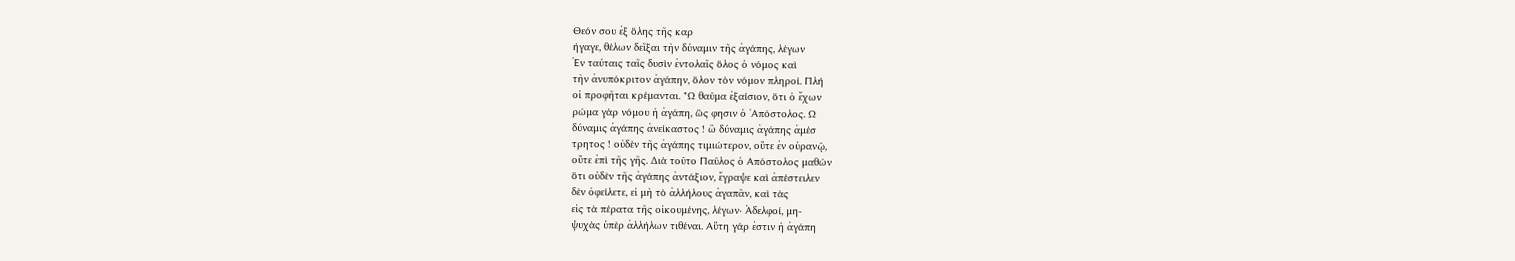Θεόν σου ἐξ ὅλης τῆς καρ
ήγαγε, θέλων δεῖξαι τὴν δύναμιν τῆς ἀγάπης, λέγων
Ἐν ταύταις ταῖς δυσὶν ἐντολαῖς ὅλος ὁ νόμος καὶ
τὴν ἀνυπόκριτον ἀγάπην, ὅλον τὸν νόμον πληροί. Πλή
οἱ προφῆται κρέμανται. "Ω θαῦμα ἐξαίσιον, ὅτι ὁ ἔχων
ρώμα γὰρ νόμου ἡ ἀγάπη, ὥς φησιν ὁ ᾿Απόστολος. Ω
δύναμις ἀγάπης ἀνείκαστος ! ὢ δύναμις ἀγάπης ἀμέσ
τρητος ! οὐδὲν τῆς ἀγάπης τιμιώτερον, οὔτε ἐν οὐρανῷ,
οὔτε ἐπὶ τῆς γῆς. Διὰ τοῦτο Παῦλος ὁ Απόστολος μαθών
ὅτι οὐδὲν τῆς ἀγάπης ἀντάξιον, ἔγραψε καὶ ἀπέστειλεν
δὲν ὀφείλετε, εἰ μὴ τὸ ἀλλήλους ἀγαπᾶν, καὶ τὰς
εἰς τὰ πέρατα τῆς οἰκουμένης, λέγων· Ἀδελφοί, μη-
ψυχὰς ὑπὲρ ἀλλήλων τιθέναι. Αὕτη γάρ ἐστιν ἡ ἀγάπη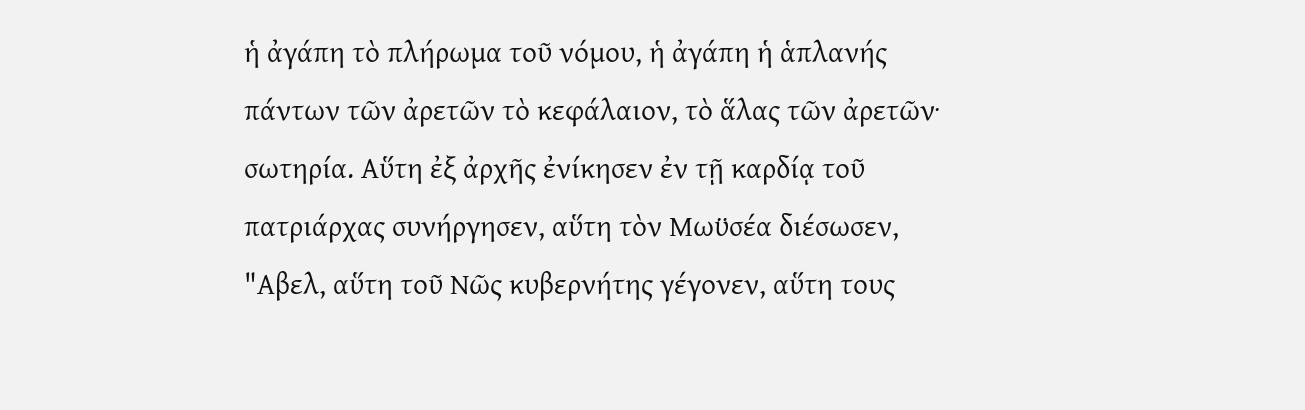ἡ ἀγάπη τὸ πλήρωμα τοῦ νόμου, ἡ ἀγάπη ἡ ἁπλανής
πάντων τῶν ἀρετῶν τὸ κεφάλαιον, τὸ ἅλας τῶν ἀρετῶν·
σωτηρία. Αὕτη ἐξ ἀρχῆς ἐνίκησεν ἐν τῇ καρδίᾳ τοῦ
πατριάρχας συνήργησεν, αὕτη τὸν Μωϋσέα διέσωσεν,
"Αβελ, αὕτη τοῦ Νῶς κυβερνήτης γέγονεν, αὕτη τους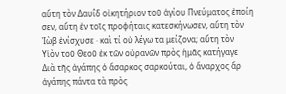αὕτη τὸν Δαυΐδ οἰκητήριον τοῦ ἁγίου Πνεύματος ἐποίη
σεν, αὕτη ἐν τοῖς προφήταις κατεσκήνωσεν, αὕτη τὸν
Ἰὼβ ἐνίσχυσε · καὶ τί οὐ λέγω τα μείζονα; αὕτη τὸν
Υἱὸν τοῦ Θεοῦ ἐκ τῶν οὐρανῶν πρὸς ἡμᾶς κατήγαγε
Διὰ τῆς ἀγάπης ὁ ἄσαρκος σαρκούται, ὁ ἄναρχος ἄρ
ἀγάπης πάντα τὰ πρὸς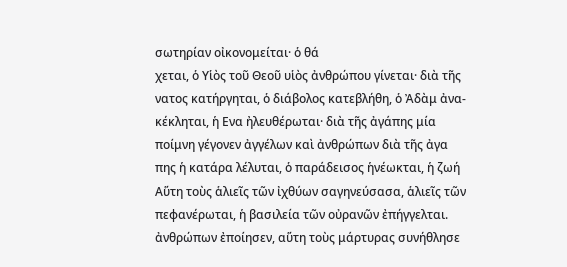σωτηρίαν οἰκονομείται· ὁ θά
χεται, ὁ Υἱὸς τοῦ Θεοῦ υἱὸς ἀνθρώπου γίνεται· διὰ τῆς
νατος κατήργηται, ὁ διάβολος κατεβλήθη, ὁ Ἀδὰμ ἀνα-
κέκληται, ἡ Ενα ἠλευθέρωται· διὰ τῆς ἀγάπης μία
ποίμνη γέγονεν ἀγγέλων καὶ ἀνθρώπων διὰ τῆς ἀγα
πης ἡ κατάρα λέλυται, ὁ παράδεισος ἡνέωκται, ἡ ζωή
Αὕτη τοὺς ἁλιεῖς τῶν ἰχθύων σαγηνεύσασα, ἁλιεῖς τῶν
πεφανέρωται, ἡ βασιλεία τῶν οὐρανῶν ἐπήγγελται.
ἀνθρώπων ἐποίησεν, αὕτη τοὺς μάρτυρας συνήθλησε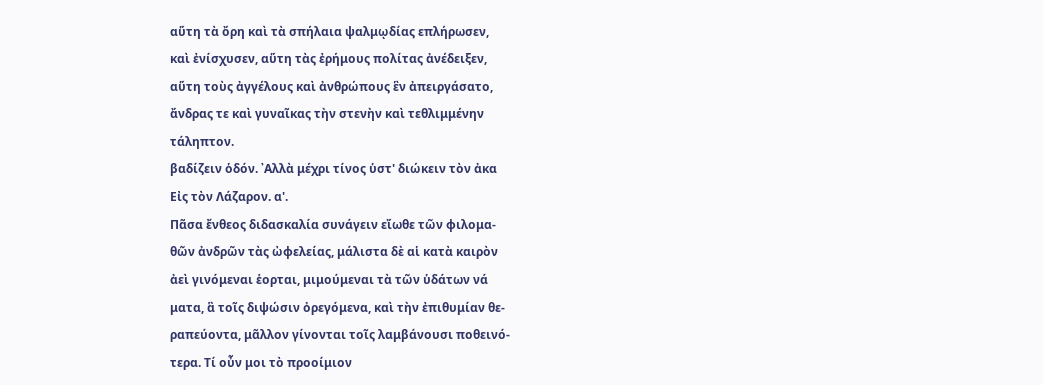αὕτη τὰ ὄρη καὶ τὰ σπήλαια ψαλμῳδίας επλήρωσεν,
καὶ ἐνίσχυσεν, αὕτη τὰς ἐρήμους πολίτας ἀνέδειξεν,
αὕτη τοὺς ἀγγέλους καὶ ἀνθρώπους ἓν ἀπειργάσατο,
ἄνδρας τε καὶ γυναῖκας τὴν στενὴν καὶ τεθλιμμένην
τάληπτον.
βαδίζειν ὁδόν. ᾿Αλλὰ μέχρι τίνος ὑστ' διώκειν τὸν ἀκα
Εἰς τὸν Λάζαρον. α'.
Πᾶσα ἔνθεος διδασκαλία συνάγειν εἴωθε τῶν φιλομα-
θῶν ἀνδρῶν τὰς ὠφελείας, μάλιστα δὲ αἱ κατὰ καιρὸν
ἀεὶ γινόμεναι ἑορται, μιμούμεναι τὰ τῶν ὑδάτων νά
ματα, ἃ τοῖς διψώσιν ὀρεγόμενα, καὶ τὴν ἐπιθυμίαν θε-
ραπεύοντα, μᾶλλον γίνονται τοῖς λαμβάνουσι ποθεινό-
τερα. Τί οὖν μοι τὸ προοίμιον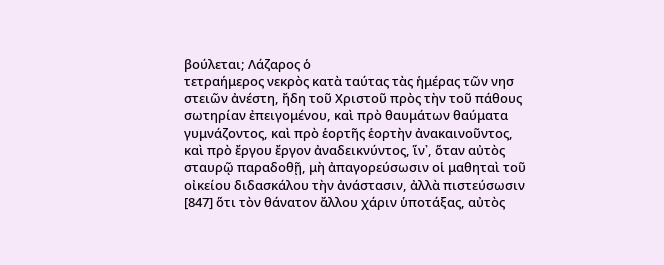βούλεται; Λάζαρος ὁ
τετραήμερος νεκρὸς κατὰ ταύτας τὰς ἡμέρας τῶν νησ
στειῶν ἀνέστη, ἤδη τοῦ Χριστοῦ πρὸς τὴν τοῦ πάθους
σωτηρίαν ἐπειγομένου, καὶ πρὸ θαυμάτων θαύματα
γυμνάζοντος, καὶ πρὸ ἑορτῆς ἑορτὴν ἀνακαινοῦντος,
καὶ πρὸ ἔργου ἔργον ἀναδεικνύντος, ἵν᾽, ὅταν αὐτὸς
σταυρῷ παραδοθῇ, μὴ ἀπαγορεύσωσιν οἱ μαθηταὶ τοῦ
οἰκείου διδασκάλου τὴν ἀνάστασιν, ἀλλὰ πιστεύσωσιν
[847] ὅτι τὸν θάνατον ἄλλου χάριν ὑποτάξας, αὐτὸς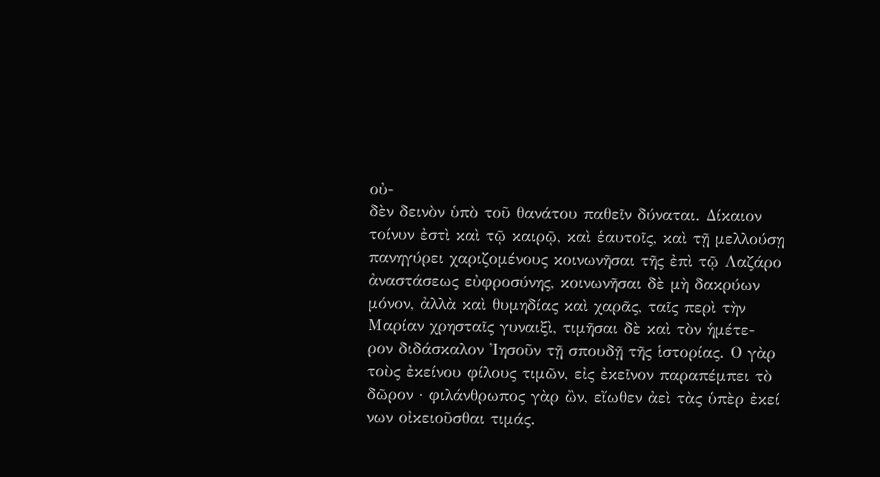οὐ-
δὲν δεινὸν ὑπὸ τοῦ θανάτου παθεῖν δύναται. Δίκαιον
τοίνυν ἐστὶ καὶ τῷ καιρῷ, καὶ ἑαυτοῖς, καὶ τῇ μελλούσῃ
πανηγύρει χαριζομένους κοινωνῆσαι τῆς ἐπὶ τῷ Λαζάρο
ἀναστάσεως εὐφροσύνης, κοινωνῆσαι δὲ μὴ δακρύων
μόνον, ἀλλὰ καὶ θυμηδίας καὶ χαρᾶς, ταῖς περὶ τὴν
Μαρίαν χρησταῖς γυναιξὶ, τιμῆσαι δὲ καὶ τὸν ἡμέτε-
ρον διδάσκαλον Ἰησοῦν τῇ σπουδῇ τῆς ἱστορίας. Ο γὰρ
τοὺς ἐκείνου φίλους τιμῶν, εἰς ἐκεῖνον παραπέμπει τὸ
δῶρον · φιλάνθρωπος γὰρ ὢν, εἴωθεν ἀεὶ τὰς ὑπὲρ ἐκεί
νων οἰκειοῦσθαι τιμάς.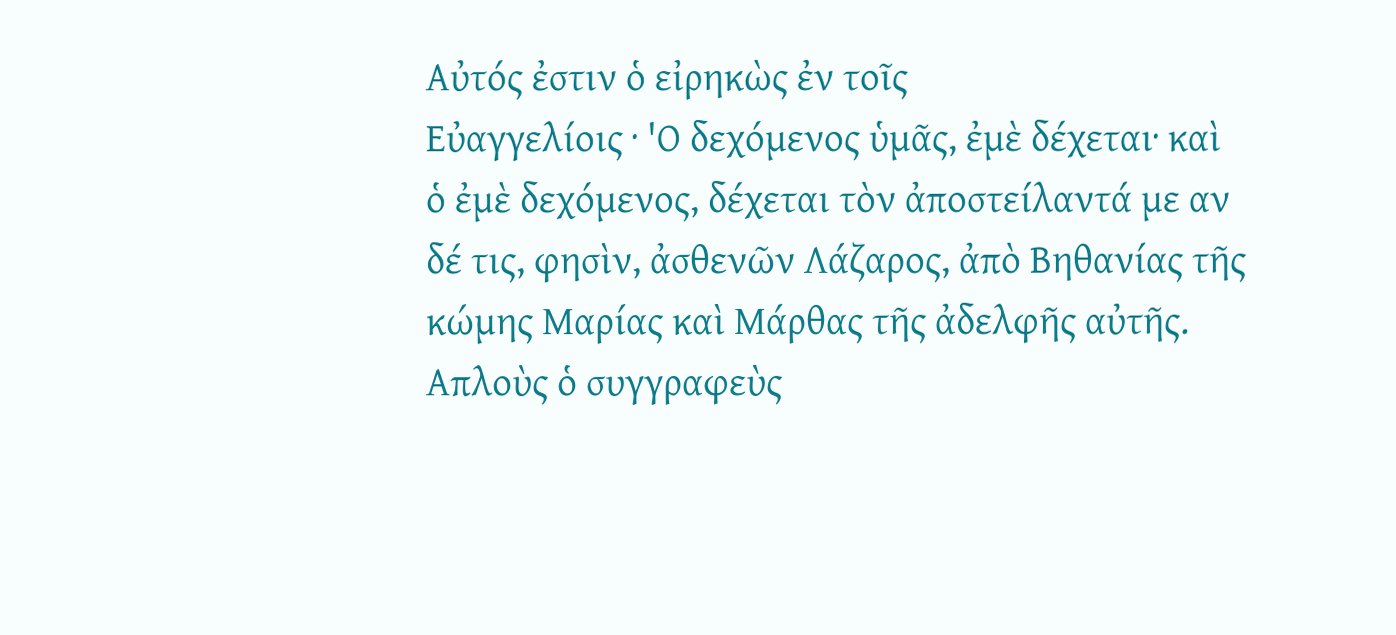Αὐτός ἐστιν ὁ εἰρηκὼς ἐν τοῖς
Εὐαγγελίοις · 'Ο δεχόμενος ὑμᾶς, ἐμὲ δέχεται· καὶ
ὁ ἐμὲ δεχόμενος, δέχεται τὸν ἀποστείλαντά με αν
δέ τις, φησὶν, ἀσθενῶν Λάζαρος, ἀπὸ Βηθανίας τῆς
κώμης Μαρίας καὶ Μάρθας τῆς ἀδελφῆς αὐτῆς.
Απλοὺς ὁ συγγραφεὺς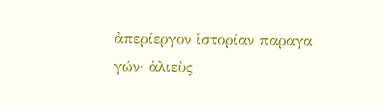ἀπερίεργον ἱστορίαν παραγα
γών· ἁλιεὺς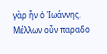γὰρ ἦν ὁ Ἰωάννης. Μέλλων οὖν παραδο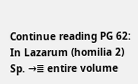Continue reading PG 62: In Lazarum (homilia 2) Sp. →≣ entire volume